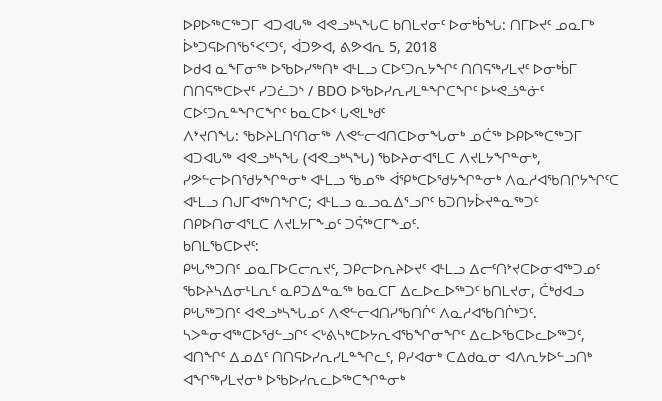ᐅᑭᐅᖅᑕᖅᑐᒥ ᐊᑐᐊᒐᖅ ᐊᕙᓗᒃᓴᖓᑕ ᑲᑎᒪᔪᓂᑦ ᐅᓂᒃᑳᖓ: ᑎᒥᐅᔪᑦ ᓄᓇᒥᒃ ᐆᒃᑐᕋᐅᑎᖃᕐᐸᑦᑐᑦ, ᐋᑐᕗᐊ, ᕕᕗᐊᕆ 5, 2018
ᐅᑯᐊ ᓇᖕᒥᓂᖅ ᐅᖃᐅᓯᖅᑎᒃ ᐊᒻᒪᓗ ᑕᐅᑦᑐᕆᔭᖏᑦ ᑎᑎᕋᖅᓯᒪᔪᑦ ᐅᓂᒃᑳᒥ ᑎᑎᕋᖅᑕᐅᔪᑦ ᓯᑐᓛᑐᔅ / BDO ᐅᖃᐅᓯᕆᓯᒪᓐᖏᑕᖏᑦ ᐅᒡᕙᓘᓐᓃᑦ ᑕᐅᑦᑐᕆᓐᖏᑕᖏᑦ ᑲᓇᑕᐅᑉ ᒐᕙᒪᒃᑯᑦ
ᐱᔾᔪᑎᖓ: ᖃᐅᔨᒪᑎᑦᑎᓂᖅ ᐱᕙᓪᓕᐊᑎᑕᐅᓂᖓᓂᒃ ᓄᑖᖅ ᐅᑭᐅᖅᑕᖅᑐᒥ ᐊᑐᐊᒐᖅ ᐊᕙᓗᒃᓴᖓ (ᐊᕙᓗᒃᓴᖓ) ᖃᐅᔨᓂᐊᕐᒪᑕ ᐱᔪᒪᔭᖏᓐᓂᒃ, ᓯᕗᓪᓕᐅᑎᖁᔭᖏᓐᓂᒃ ᐊᒻᒪᓗ ᖃᓄᖅ ᐋᕿᒃᑕᐅᖁᔭᖏᓐᓂᒃ ᐱᓇᓱᐊᖃᑎᒋᔭᖏᑦᑕ ᐊᒻᒪᓗ ᑎᒍᒥᐊᖅᑎᖏᑕ; ᐊᒻᒪᓗ ᓇᓗᓇᐃᕐᓗᒋᑦ ᑲᑐᑎᔭᐆᔪᓐᓇᖅᑐᑦ ᑎᑭᐅᑎᓂᐊᕐᒪᑕ ᐱᔪᒪᔭᒥᖕᓄᑦ ᑐᕌᖅᑕᒥᖕᓄᑦ.
ᑲᑎᒪᖃᑕᐅᔪᑦ:
ᑭᒡᒐᖅᑐᑎᑦ ᓄᓇᒥᐅᑕᓕᕆᔪᑦ, ᑐᑭᓕᐅᕆᔨᐅᔪᑦ ᐊᒻᒪᓗ ᐃᓕᑦᑎᔾᔪᑕᐅᓂᐊᖅᑐᓄᑦ ᖃᐅᔨᓴᐃᓂᒻᒪᕆᑦ ᓇᑭᑐᐃᓐᓇᖅ ᑲᓇᑕᒥ ᐃᓚᐅᓚᐅᖅᑐᑦ ᑲᑎᒪᔪᓂ, ᑖᒃᑯᐊᓗ ᑭᒡᒐᖅᑐᑎᑦ ᐊᕙᓗᒃᓴᖓᓄᑦ ᐱᕙᓪᓕᐊᑎᓯᖃᑎᒌᑦ ᐱᓇᓱᐊᖃᑎᒌᒃᑐᑦ. ᓴᐳᓐᓂᐊᖅᑕᐅᖁᓪᓗᒋᑦ ᐸᒡᕕᓴᒃᑕᐅᔭᕆᐊᖃᖏᓂᖏᑦ ᐃᓚᐅᖃᑕᐅᓚᐅᖅᑐᑦ, ᐊᑎᖏᑦ ᐃᓄᐃᑦ ᑎᑎᕋᐅᓯᕆᓯᒪᓐᖏᓚᑦ, ᑭᓯᐊᓂᒃ ᑕᐃᑯᓇᓂ ᐊᐱᕆᔭᐅᓪᓗᑎᒃ ᐊᖏᖅᓯᒪᔪᓂᒃ ᐅᖃᐅᓯᕆᓚᐅᖅᑕᖏᓐᓂᒃ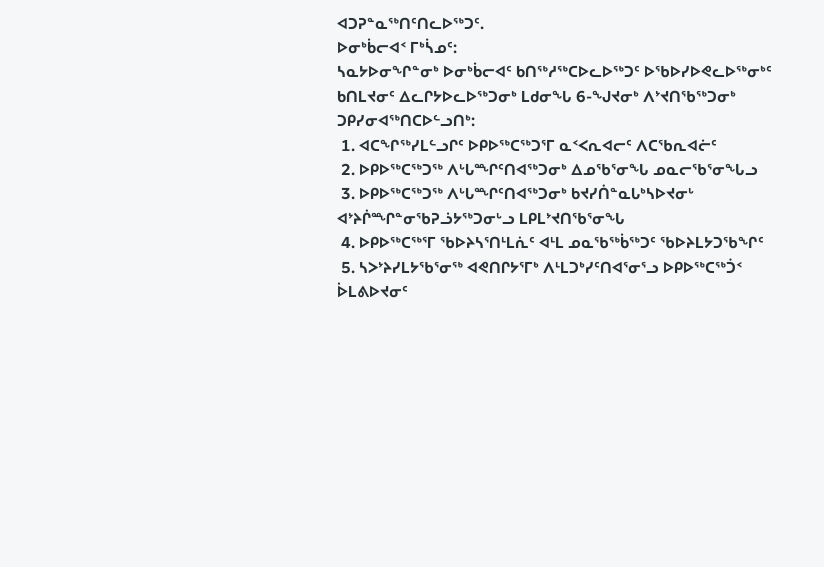ᐊᑐᕈᓐᓇᖅᑎᑦᑎᓚᐅᖅᑐᑦ.
ᐅᓂᒃᑳᓕᐊᑉ ᒥᒃᓵᓄᑦ:
ᓴᓇᔭᐅᓂᖏᓐᓂᒃ ᐅᓂᒃᑳᓕᐊᑦ ᑲᑎᖅᓱᖅᑕᐅᓚᐅᖅᑐᑦ ᐅᖃᐅᓯᐅᕙᓚᐅᖅᓂᒃᑦ ᑲᑎᒪᔪᓂᑦ ᐃᓚᒋᔭᐅᓚᐅᖅᑐᓂᒃ ᒪᑯᓂᖓ 6-ᖑᔪᓂᒃ ᐱᔾᔪᑎᖃᖅᑐᓂᒃ ᑐᑭᓯᓂᐊᖅᑎᑕᐅᓪᓗᑎᒃ:
 1. ᐊᑕᖏᖅᓯᒪᓪᓗᒋᑦ ᐅᑭᐅᖅᑕᖅᑐᕐᒥ ᓇᑉᐸᕆᐊᓕᑦ ᐱᑕᖃᕆᐊᓖᑦ
 2. ᐅᑭᐅᖅᑕᖅᑐᖅ ᐱᒡᒐᙱᑦᑎᐊᖅᑐᓂᒃ ᐃᓄᖃᕐᓂᖓ ᓄᓇᓕᖃᕐᓂᖓᓗ
 3. ᐅᑭᐅᖅᑕᖅᑐᖅ ᐱᒡᒐᙱᑦᑎᐊᖅᑐᓂᒃ ᑲᔪᓯᑏᓐᓇᒐᒃᓴᐅᔪᓂᒡ ᐊᔾᔨᒌᙱᓐᓂᖃᕈᓘᔭᖅᑐᓂᒡᓗ ᒪᑭᒪᔾᔪᑎᖃᕐᓂᖓ
 4. ᐅᑭᐅᖅᑕᖅᕐᒥ ᖃᐅᔨᓴᕐᑎᒻᒪᕇᑦ ᐊᒻᒪ ᓄᓇᖃᖅᑳᖅᑐᑦ ᖃᐅᔨᒪᔭᑐᖃᖏᑦ
 5. ᓴᐳᔾᔨᓯᒪᔭᖃᕐᓂᖅ ᐊᕙᑎᒋᔭᕐᒥᒃ ᐱᒻᒪᑐᒃᓯᑦᑎᐊᕐᓂᕐᓗ ᐅᑭᐅᖅᑕᖅᑑᑉ ᐆᒪᕕᐅᔪᓂᑦ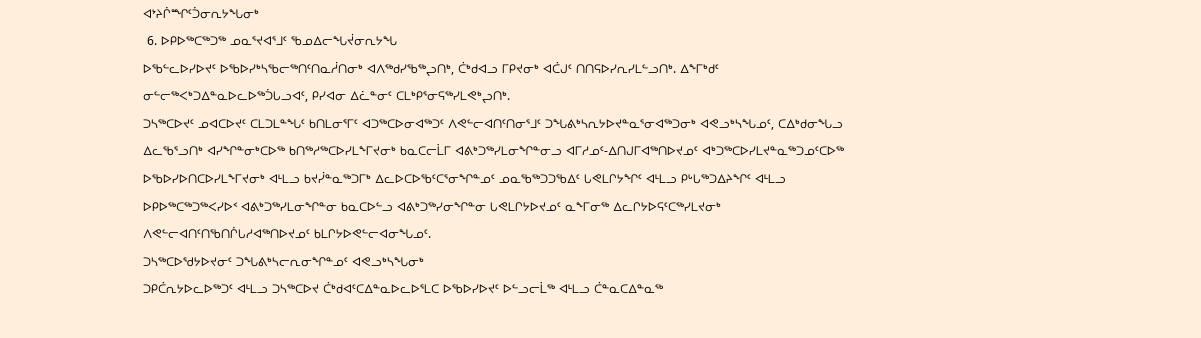ᐊᔾᔨᒌᙱᑦᑑᓂᕆᔭᖓᓂᒃ
 6. ᐅᑭᐅᖅᑕᖅᑐᖅ ᓄᓇᕐᔪᐊᕐᒧᑦ ᖃᓄᐃᓕᖓᔫᓂᕆᔭᖓ
ᐅᖃᓪᓚᐅᓯᐅᔪᑦ ᐅᖃᐅᓯᒃᓴᖃᓕᖅᑎᑦᑎᓇᓲᑎᓂᒃ ᐊᐱᖅᑯᓯᖃᖅᖢᑎᒃ, ᑖᒃᑯᐊᓗ ᒥᑭᔪᓂᒃ ᐊᑖᒍᑦ ᑎᑎᕋᐅᓯᕆᓯᒪᓪᓗᑎᒃ. ᐃᖕᒥᒃᑯᑦ ᓂᓪᓕᖅᐸᒃᑐᐃᓐᓇᐅᓚᐅᖅᑑᒐᓗᐊᑦ, ᑭᓯᐊᓂ ᐃᓛᓐᓂᑦ ᑕᒪᒃᑭᕐᓂᕋᖅᓯᒪᕙᒃᖢᑎᒃ.
ᑐᓴᖅᑕᐅᔪᑦ ᓄᐊᑕᐅᔪᑦ ᑕᒪᑐᒪᓐᖓᑦ ᑲᑎᒪᓂᕐᒥᑦ ᐊᑐᖅᑕᐅᓂᐊᖅᑐᑦ ᐱᕙᓪᓕᐊᑎᑦᑎᓂᕐᒧᑦ ᑐᖓᕕᒃᓴᕆᔭᐅᔪᓐᓇᕐᓂᐊᖅᑐᓂᒃ ᐊᕙᓗᒃᓴᖓᓄᑦ, ᑕᐃᒃᑯᓂᖓᓗ ᐃᓚᖃᕐᓗᑎᒃ ᐊᓯᖏᓐᓂᒃᑕᐅᖅ ᑲᑎᖅᓱᖅᑕᐅᓯᒪᖕᒥᔪᓂᒃ ᑲᓇᑕᓕᒫᒥ ᐊᕕᒃᑐᖅᓯᒪᓂᖏᓐᓂᓗ ᐊᒥᓱᓄᑦ-ᐃᑎᒍᒥᐊᖅᑎᐅᔪᓄᑦ ᐊᒃᑐᖅᑕᐅᓯᒪᔪᓐᓇᖅᑐᓄᑦᑕᐅᖅ ᐅᖃᐅᓯᐅᑎᑕᐅᓯᒪᖕᒥᔪᓂᒃ ᐊᒻᒪᓗ ᑲᔪᓰᓐᓇᖅᑐᒥᒃ ᐃᓚᐅᑕᐅᖃᑦᑕᕐᓂᖏᓐᓄᑦ ᓄᓇᖃᖅᑐᑐᖃᐃᑦ ᒐᕙᒪᒋᔭᖏᑦ ᐊᒻᒪᓗ ᑭᒡᒐᖅᑐᐃᔨᖏᑦ ᐊᒻᒪᓗ ᐅᑭᐅᖅᑕᖅᑐᖅᐸᓯᐅᑉ ᐊᕕᒃᑐᖅᓯᒪᓂᖏᓐᓂ ᑲᓇᑕᐅᓪᓗ ᐊᕕᒃᑐᖅᓯᓂᖏᓐᓂ ᒐᕙᒪᒋᔭᐅᔪᓄᑦ ᓇᖕᒥᓂᖅ ᐃᓚᒋᔭᐅᕋᑦᑕᖅᓯᒪᔪᓂᒃ ᐱᕙᓪᓕᐊᑎᑦᑎᖃᑎᒌᒐᓱᐊᖅᑎᐅᔪᓄᑦ ᑲᒪᒋᔭᐅᕙᓪᓕᐊᓂᖓᓄᑦ.
ᑐᓴᖅᑕᐅᖁᔭᐅᔪᓂᑦ ᑐᖓᕕᒃᓴᓕᕆᓂᖏᓐᓄᑦ ᐊᕙᓗᒃᓴᖓᓂᒃ
ᑐᑭᑖᕆᔭᐅᓚᐅᖅᑐᑦ ᐊᒻᒪᓗ ᑐᓴᖅᑕᐅᔪ ᑖᒃᑯᐊᑦᑕᐃᓐᓇᐅᓚᐅᕐᒪᑕ ᐅᖃᐅᓯᐅᔪᑦ ᐅᓪᓗᓕᒫᖅ ᐊᒻᒪᓗ ᑖᓐᓇᑕᐃᓐᓇᖅ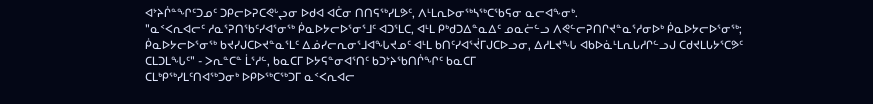ᐊᔾᔨᒌᓐᖏᑦᑐᓄᑦ ᑐᑭᓕᐅᕈᑕᕙᒡᖢᓂ ᐅᑯᐊ ᐊᑖᓂ ᑎᑎᕋᖅᓯᒪᕗᑦ, ᐱᒻᒪᕆᐅᓂᖅᓴᖅᑕᖃᕋᓂ ᓇᓕᐊᖕᓂᒃ.
"ᓇᑉᐸᕆᐊᓕᑦ ᓱᓇᕐᕈᑎᖃᑦᓯᐊᕐᓂᖅ ᑮᓇᐅᔭᓕᐅᕐᓂᕐᒧᑦ ᐊᑐᕐᒪᑕ, ᐊᒻᒪ ᑭᒃᑯᑐᐃᓐᓇᐃᑦ ᓄᓇᓖᓪᓗ ᐱᕙᓪᓕᕈᑎᒋᔪᓐᓇᕐᓱᓂᐅᒃ ᑮᓇᐅᔭᓕᐅᕐᓂᖅ; ᑮᓇᐅᔭᓕᐅᕐᓂᖅ ᑲᔪᓯᒍᑕᐅᔪᓐᓇᕐᒪᑦ ᐃᓅᓯᓕᕆᓂᕐᒧᐊᖓᔪᓄᑦ ᐊᒻᒪ ᑲᑎᑦᓯᐊᕐᔫᒥᒍᑕᐅᓗᓂ, ᐃᓱᒪᔪᖓ ᐊᑲᐅᓈᒻᒪᕆᒐᓱᒋᓪᓗᒍ ᑕᑯᔪᒪᒐᔭᕐᑕᕗᑦ ᑕᒪᑐᒪᖓᑦ" - ᐳᕆᓐᑕᓐ ᒫᕐᓱᓪ, ᑲᓇᑕᒥ ᐅᔭᕋᓐᓂᐊᕐᑎᑦ ᑲᑐᔾᔨᖃᑎᒌᖏᑦ ᑲᓇᑕᒥ
ᑕᒪᒃᑭᖅᓯᒪᑦᑎᐊᖅᑐᓂᒃ ᐅᑭᐅᖅᑕᖅᑐᒥ ᓇᑉᐸᕆᐊᓕ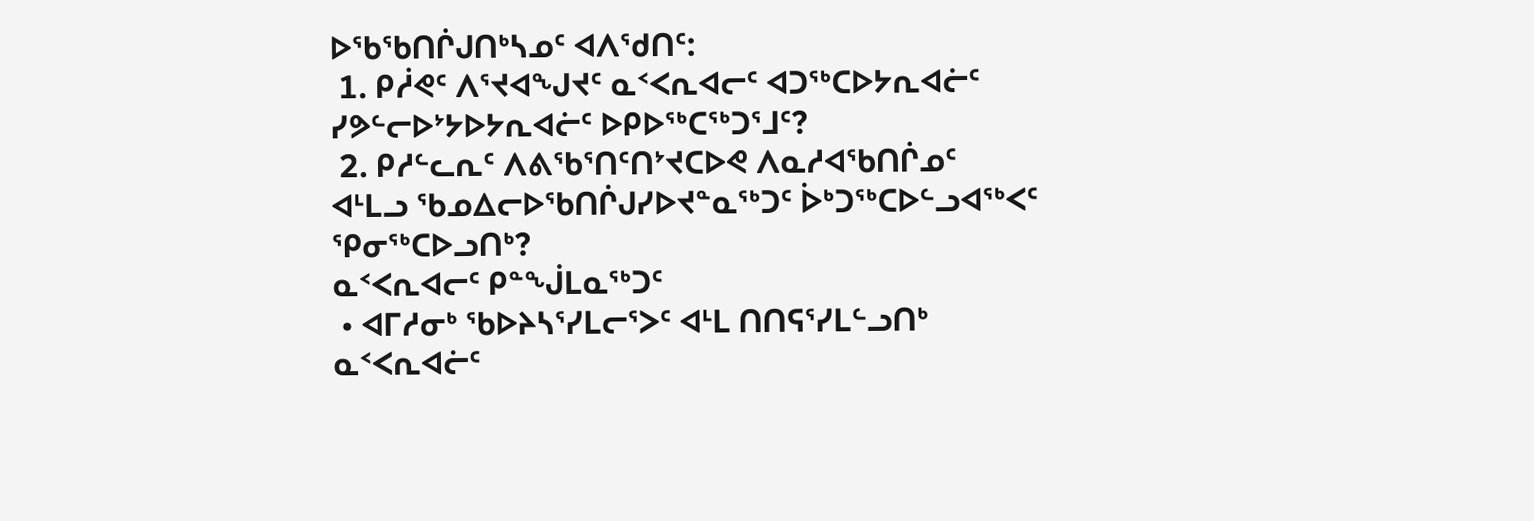ᐅᖃᖃᑎᒌᒍᑎᒃᓴᓄᑦ ᐊᐱᖁᑎᑦ:
 1. ᑭᓲᕙᑦ ᐱᕐᔪᐊᖑᔪᑦ ᓇᑉᐸᕆᐊᓕᑦ ᐊᑐᖅᑕᐅᔭᕆᐊᓖᑦ ᓯᕗᓪᓕᐅᔾᔭᐅᔭᕆᐊᓖᑦ ᐅᑭᐅᖅᑕᖅᑐᕐᒧᑦ?
 2. ᑭᓱᓪᓚᕆᑦ ᐱᕕᖃᕐᑎᑦᑎᔾᔪᑕᐅᕙ ᐱᓇᓱᐊᖃᑎᒌᓄᑦ ᐊᒻᒪᓗ ᖃᓄᐃᓕᐅᖃᑎᒌᒍᓯᐅᔪᓐᓇᖅᑐᑦ ᐆᒃᑐᖅᑕᐅᓪᓗᐊᖅᐸᑦ ᕿᓂᖅᑕᐅᓗᑎᒃ?
ᓇᑉᐸᕆᐊᓕᑦ ᑭᓐᖒᒪᓇᖅᑐᑦ
 • ᐊᒥᓱᓂᒃ ᖃᐅᔨᓴᕐᓯᒪᓕᕐᐳᑦ ᐊᒻᒪ ᑎᑎᕋᕐᓯᒪᓪᓗᑎᒃ ᓇᑉᐸᕆᐊᓖᑦ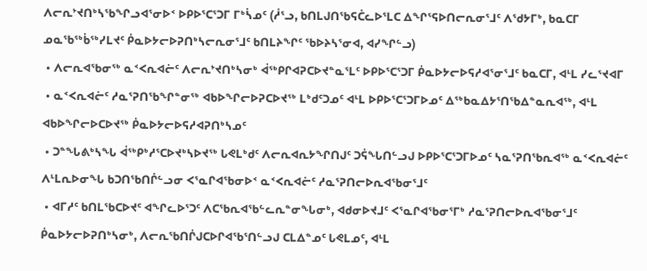ᐱᓕᕆᔾᔪᑎᒃᓴᖃᖏᓗᐊᕐᓂᐅᑉ ᐅᑭᐅᕐᑕᕐᑐᒥ ᒥᒃᓵᓄᑦ (ᓲᕐᓗ, ᑲᑎᒪᒍᑎᖃᕋᑖᓚᐅᕐᒪᑕ ᐃᖏᕐᕋᐅᑎᓕᕆᓂᕐᒧᑦ ᐱᖁᔭᒥᒃ, ᑲᓇᑕᒥ ᓄᓇᖃᖅᑳᖅᓯᒪᔪᑦ ᑮᓇᐅᔭᓕᐅᕈᑎᒃᓴᓕᕆᓂᕐᒧᑦ ᑲᑎᒪᔨᖏᑦ ᖃᐅᔨᓴᕐᓂᐊ, ᐊᓯᖏᓪᓗ)
 • ᐱᓕᕆᐊᖃᓂᖅ ᓇᑉᐸᕆᐊᓖᑦ ᐱᓕᕆᔾᔪᑎᒃᓴᓂᒃ ᐋᖅᑭᒋᐊᕈᑕᐅᔪᓐᓇᕐᒪᑦ ᐅᑭᐅᕐᑕᕐᑐᒥ ᑮᓇᐅᔭᓕᐅᕋᓱᐊᕐᓂᕐᒧᑦ ᑲᓇᑕᒥ, ᐊᒻᒪ ᓯᓚᕐᔪᐊᒥ
 • ᓇᑉᐸᕆᐊᓖᑦ ᓱᓇᕐᕈᑎᖃᖏᓐᓂᖅ ᐊᑲᐅᖏᓕᐅᕈᑕᐅᔪᖅ ᒪᒃᑯᑦᑐᓄᑦ ᐊᒻᒪ ᐅᑭᐅᕐᑕᕐᑐᒥᐅᓄᑦ ᐃᖅᑲᓇᐃᔭᕐᑎᖃᐃᓐᓇᕆᐊᖅ, ᐊᒻᒪ ᐊᑲᐅᖏᓕᐅᑕᐅᔪᖅ ᑮᓇᐅᔭᓕᐅᕋᓱᐊᕈᑎᒃᓴᓄᑦ
 • ᑐᓐᖓᕕᒃᓴᖓ ᐋᖅᑭᒃᓱᕐᑕᐅᔪᒃᓴᐅᔪᖅ ᒐᕙᒪᒃᑯᑦ ᐱᓕᕆᐊᕆᔭᖏᑎᒍᑦ ᑐᕌᖓᑎᓪᓗᒍ ᐅᑭᐅᕐᑕᕐᑐᒥᐅᓄᑦ ᓴᓇᕐᕈᑎᖃᕆᐊᖅ ᓇᑉᐸᕆᐊᓖᑦ
ᐱᒻᒪᕆᐅᓂᖓ ᑲᑐᑎᖃᑎᒌᓪᓗᓂ ᐸᕐᓇᒋᐊᖃᓂᐅᑉ ᓇᑉᐸᕆᐊᓖᑦ ᓱᓇᕐᕈᑎᓕᐅᕆᐊᖃᓂᕐᒧᑦ
 • ᐊᒥᓱᑦ ᑲᑎᒪᖃᑕᐅᔪᑦ ᐊᖏᓚᐅᕐᑐᑦ ᐱᑕᖃᕆᐊᖃᓪᓚᕆᓐᓂᖓᓂᒃ, ᐊᑯᓂᐅᔪᒧᑦ ᐸᕐᓇᒋᐊᖃᓂᕐᒥᒃ ᓱᓇᕐᕈᑎᓕᐅᕆᐊᖃᓂᕐᒧᑦ ᑮᓇᐅᔭᓕᐅᕈᑎᒃᓴᓂᒃ, ᐱᓕᕆᖃᑎᒌᒍᑕᐅᒋᐊᖃᕐᑎᓪᓗᒍ ᑕᒪᐃᓐᓄᑦ ᒐᕙᒪᓄᑦ, ᐊᒻᒪ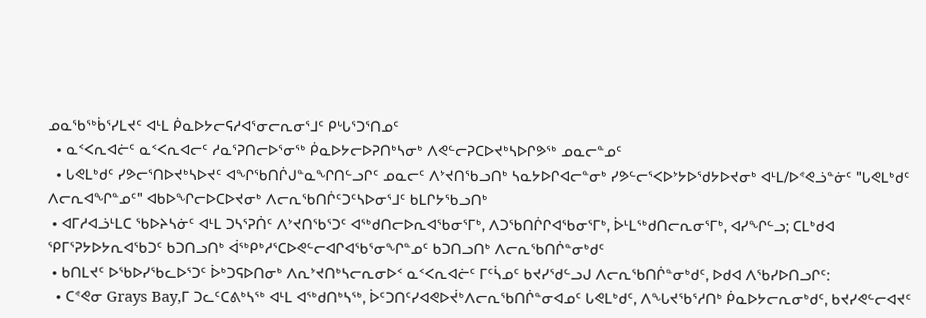ᓄᓇᖃᖅᑳᕐᓯᒪᔪᑦ ᐊᒻᒪ ᑮᓇᐅᔭᓕᕋᓱᐊᕐᓂᓕᕆᓂᕐᒧᑦ ᑭᒡᒐᕐᑐᕐᑎᓄᑦ
  • ᓇᑉᐸᕆᐊᓖᑦ ᓇᑉᐸᕆᐊᓕᑦ ᓱᓇᕐᕈᑎᓕᐅᕐᓂᖅ ᑮᓇᐅᔭᓕᐅᕈᑎᒃᓴᓂᒃ ᐱᕙᓪᓕᕈᑕᐅᔪᒃᓴᐅᒋᕗᖅ ᓄᓇᓕᓐᓄᑦ
  • ᒐᕙᒪᒃᑯᑦ ᓯᕗᓕᕐᑎᐅᔪᒃᓴᐅᔪᑦ ᐊᖏᖃᑎᒌᒍᓐᓇᖏᑎᓪᓗᒋᑦ ᓄᓇᓕᑦ ᐱᔾᔪᑎᖃᓗᑎᒃ ᓴᓇᔭᐅᒋᐊᓕᓐᓂᒃ ᓯᕗᓪᓕᕐᐸᐅᔾᔭᐅᖁᔭᐅᔪᓂᒃ ᐊᒻᒪ/ᐅᕝᕙᓘᓐᓃᑦ "ᒐᕙᒪᒃᑯᑦ ᐱᓕᕆᐊᖏᓐᓄᑦ" ᐊᑲᐅᖏᓕᐅᑕᐅᔪᓂᒃ ᐱᓕᕆᖃᑎᒌᑦᑐᑦᓴᐅᓂᕐᒧᑦ ᑲᒪᒋᔭᖃᓗᑎᒃ
 • ᐊᒥᓱᐊᓘᒻᒪᑕ ᖃᐅᔨᓴᓃᑦ ᐊᒻᒪ ᑐᓴᕐᕈᑏᑦ ᐱᔾᔪᑎᖃᕐᑐᑦ ᐊᖅᑯᑎᓕᐅᕆᐊᖃᓂᕐᒥᒃ, ᐱᑐᖃᑎᒌᒋᐊᖃᓂᕐᒥᒃ, ᐆᒻᒪᖅᑯᑎᓕᕆᓂᕐᒥᒃ, ᐊᓯᖏᓪᓗ; ᑕᒪᒃᑯᐊ ᕿᒥᕐᕈᔭᐅᔭᕆᐊᖃᑐᑦ ᑲᑐᑎᓗᑎᒃ ᐋᖅᑭᒃᓱᕐᑕᐅᕙᓪᓕᐊᒋᐊᖃᕐᓂᖏᓐᓄᑦ ᑲᑐᑎᓗᑎᒃ ᐱᓕᕆᖃᑎᒌᓐᓂᒃᑯᑦ
 • ᑲᑎᒪᔪᑦ ᐅᖃᐅᓯᖃᓚᐅᕐᑐᑦ ᐆᒃᑐᕋᐅᑎᓂᒃ ᐱᕆᔾᔪᑎᒃᓴᓕᕆᓂᐅᑉ ᓇᑉᐸᕆᐊᓖᑦ ᒥᑦᓵᓄᑦ ᑲᔪᓯᖁᓪᓗᒍ ᐱᓕᕆᖃᑎᒌᓐᓂᒃᑯᑦ, ᐅᑯᐊ ᐱᖃᓯᐅᑎᓗᒋᑦ:
  • ᑕᕝᕙᓂ Grays Bay,ᒥ ᑐᓚᑦᑕᕕᒃᓴᖅ ᐊᒻᒪ ᐊᖅᑯᑎᒃᓴᖅ, ᐆᑦᑐᑎᑦᓯᐊᕙᐅᔫᒃᐱᓕᕆᖃᑎᒌᓐᓂᐊᓄᑦ ᒐᕙᒪᒃᑯᑦ, ᐱᖓᔪᖃᕐᓱᑎᒃ ᑮᓇᐅᔭᓕᕆᓂᒃᑯᑦ, ᑲᔪᓯᕙᓪᓕᐊᔪᑦ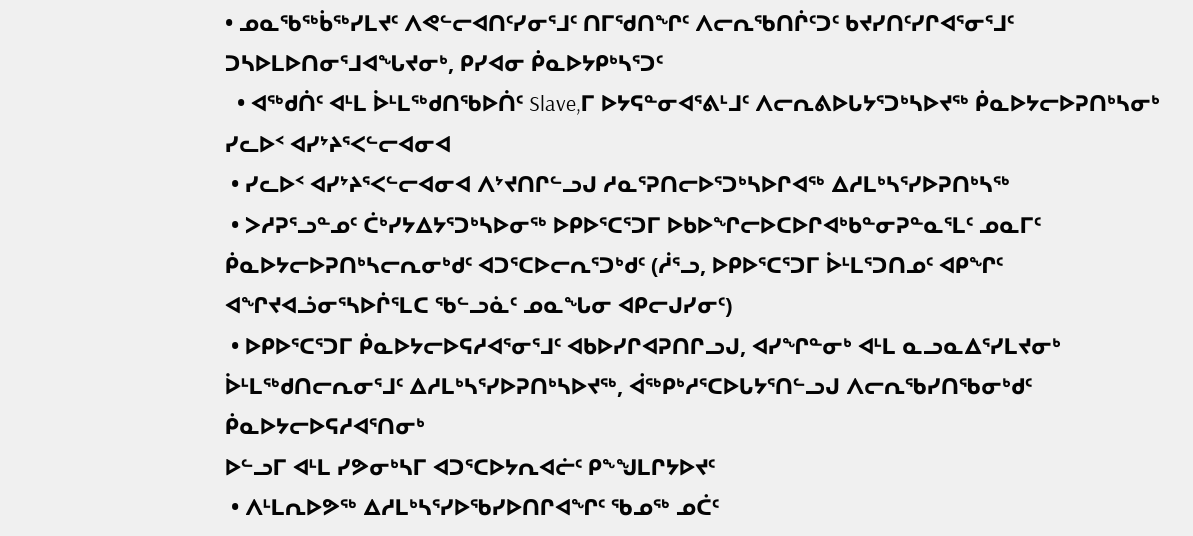• ᓄᓇᖃᖅᑳᖅᓯᒪᔪᑦ ᐱᕙᓪᓕᐊᑎᑦᓯᓂᕐᒧᑦ ᑎᒥᖁᑎᖏᑦ ᐱᓕᕆᖃᑎᒌᑦᑐᑦ ᑲᔪᓯᑎᑦᓯᒋᐊᕐᓂᕐᒧᑦ ᑐᓴᐅᒪᐅᑎᓂᕐᒧᐊᖓᔪᓂᒃ, ᑭᓯᐊᓂ ᑮᓇᐅᔭᑭᒃᓴᕐᑐᑦ
  • ᐊᖅᑯᑏᑦ ᐊᒻᒪ ᐆᒻᒪᖅᑯᑎᖃᐅᑏᑦ Slave,ᒥ ᐅᔭᕋᓐᓂᐊᕐᕕᒻᒧᑦ ᐱᓕᕆᕕᐅᒐᔭᕐᑐᒃᓴᐅᔪᖅ ᑮᓇᐅᔭᓕᐅᕈᑎᒃᓴᓂᒃ
ᓯᓚᐅᑉ ᐊᓯᔾᔨᕐᐸᓪᓕᐊᓂᐊ
 • ᓯᓚᐅᑉ ᐊᓯᔾᔨᕐᐸᓪᓕᐊᓂᐊ ᐱᔾᔪᑎᒋᓪᓗᒍ ᓱᓇᕐᕈᑎᓕᐅᕐᑐᒃᓴᐅᒋᐊᖅ ᐃᓱᒪᒃᓴᕐᓯᐅᕈᑎᒃᓴᖅ
 • ᐳᓱᕈᕐᓗᓐᓄᑦ ᑖᒃᓯᔭᐃᔭᕐᑐᒃᓴᐅᓂᖅ ᐅᑭᐅᕐᑕᕐᑐᒥ ᐅᑲᐅᖏᓕᐅᑕᐅᒋᐊᒃᑲᓐᓂᕈᓐᓇᕐᒪᑦ ᓄᓇᒥᑦ ᑮᓇᐅᔭᓕᐅᕈᑎᒃᓴᓕᕆᓂᒃᑯᑦ ᐊᑐᕐᑕᐅᓕᕆᕐᑐᒃᑯᑦ (ᓲᕐᓗ, ᐅᑭᐅᕐᑕᕐᑐᒥ ᐆᒻᒪᕐᑐᑎᓄᑦ ᐊᑭᖏᑦ ᐊᖏᔪᐊᓘᓂᕐᓴᐅᒌᕐᒪᑕ ᖃᓪᓗᓈᑦ ᓄᓇᖓᓂ ᐊᑭᓕᒍᓯᓂᑦ)
 • ᐅᑭᐅᕐᑕᕐᑐᒥ ᑮᓇᐅᔭᓕᐅᕋᓱᐊᕐᓂᕐᒧᑦ ᐊᑲᐅᓯᒋᐊᕈᑎᒋᓗᒍ, ᐊᓯᖏᓐᓂᒃ ᐊᒻᒪ ᓇᓗᓇᐃᕐᓯᒪᔪᓂᒃ ᐆᒻᒪᖅᑯᑎᓕᕆᓂᕐᒧᑦ ᐃᓱᒪᒃᓴᕐᓯᐅᕈᑎᒃᓴᐅᔪᖅ, ᐋᖅᑭᒃᓱᕐᑕᐅᒐᔭᕐᑎᓪᓗᒍ ᐱᓕᕆᖃᓯᑎᖃᓂᒃᑯᑦ ᑮᓇᐅᔭᓕᐅᕋᓱᐊᕐᑎᓂᒃ
ᐅᓪᓗᒥ ᐊᒻᒪ ᓯᕗᓂᒃᓴᒥ ᐊᑐᕐᑕᐅᔭᕆᐊᓖᑦ ᑭᖕᖑᒪᒋᔭᐅᔪᑦ
 • ᐱᒻᒪᕆᐅᕗᖅ ᐃᓱᒪᒃᓴᕐᓯᐅᖃᓯᐅᑎᒋᐊᖏᑦ ᖃᓄᖅ ᓄᑖᑦ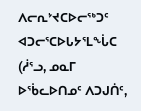ᐱᓕᕆᔾᔪᑕᐅᓕᖅᑐᑦ ᐊᑐᓕᕐᑕᐅᒐᔭᕐᒪᖔᑕ (ᓲᕐᓗ, ᓄᓇᒥ ᐅᖄᓚᐅᑎᓄᑦ ᐱᑐᒍᑏᑦ,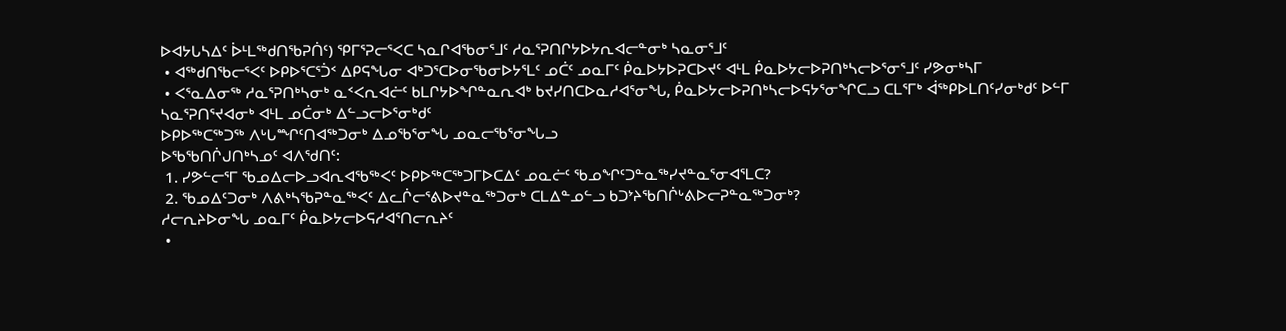ᐅᐊᔭᒐᓴᐃᑦ ᐆᒻᒪᖅᑯᑎᖃᕈᑏᑦ) ᕿᒥᕐᕈᓕᕐᐸᑕ ᓴᓇᒋᐊᖃᓂᕐᒧᑦ ᓱᓇᕐᕈᑎᒋᔭᐅᔭᕆᐊᓕᓐᓂᒃ ᓴᓇᓂᕐᒧᑦ
 • ᐊᖅᑯᑎᖃᓕᕐᐸᑦ ᐅᑭᐅᕐᑕᕐᑑᑉ ᐃᑭᕋᖓᓂ ᐊᒃᑐᕐᑕᐅᓂᖃᓂᐅᔭᕐᒪᑦ ᓄᑖᑦ ᓄᓇᒥᑦ ᑮᓇᐅᔭᐅᕈᑕᐅᔪᑦ ᐊᒻᒪ ᑮᓇᐅᔭᓕᐅᕈᑎᒃᓴᓕᐅᕐᓂᕐᒧᑦ ᓯᕗᓂᒃᓴᒥ
 • ᐸᕐᓇᐃᓂᖅ ᓱᓇᕐᕈᑎᒃᓴᓂᒃ ᓇᑉᐸᕆᐊᓖᑦ ᑲᒪᒋᔭᐅᖏᓐᓇᕆᐊᒃ ᑲᔪᓯᑎᑕᐅᓇᓱᐊᕐᓂᖓ, ᑮᓇᐅᔭᓕᐅᕈᑎᒃᓴᓕᐅᕋᔭᕐᓂᖏᑕᓗ ᑕᒪᕐᒥᒃ ᐋᖅᑭᐅᒪᑎᑦᓯᓂᒃᑯᑦ ᐅᓪᒥ ᓴᓇᕐᕈᑎᕐᔪᐊᓂᒃ ᐊᒻᒪ ᓄᑖᓂᒃ ᐃᓪᓗᓕᐅᕐᓂᒃᑯᑦ
ᐅᑭᐅᖅᑕᖅᑐᖅ ᐱᒡᒐᙱᑦᑎᐊᖅᑐᓂᒃ ᐃᓄᖃᕐᓂᖓ ᓄᓇᓕᖃᕐᓂᖓᓗ
ᐅᖃᖃᑎᒌᒍᑎᒃᓴᓄᑦ ᐊᐱᖁᑎᑦ:
 1. ᓯᕗᓪᓕᕐᒥ ᖃᓄᐃᓕᐅᓗᐊᕆᐊᖃᖅᐸᑦ ᐅᑭᐅᖅᑕᖅᑐᒥᐅᑕᐃᑦ ᓄᓇᓖᑦ ᖃᓄᖏᑦᑐᓐᓇᖅᓯᔪᓐᓇᕐᓂᐊᕐᒪᑕ?
 2. ᖃᓄᐃᑦᑐᓂᒃ ᐱᕕᒃᓴᖃᕈᓐᓇᖅᐸᑦ ᐃᓚᒌᓕᕐᕕᐅᔪᓐᓇᖅᑐᓂᒃ ᑕᒪᐃᓐᓄᓪᓗ ᑲᑐᔾᔨᖃᑎᒌᒡᕕᐅᓕᕈᓐᓇᖅᑐᓂᒃ?
ᓱᓕᕆᔨᐅᓂᖓ ᓄᓇᒥᑦ ᑮᓇᐅᔭᓕᐅᕋᓱᐊᕐᑎᓕᕆᔨᑦ
 •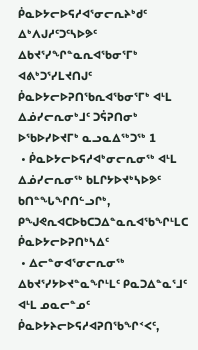ᑮᓇᐅᔭᓕᐅᕋᓱᐊᕐᓂᓕᕆᔨᒃᑯᑦ ᐃᒃᐱᒍᓱᑦᑐᑦᓴᐅᕗᑦ ᐃᑲᔪᕐᓯᖏᓐᓇᕆᐊᖃᓂᕐᒥᒃ ᐊᕕᒃᑐᕐᓯᒪᔪᑎᒍᑦ ᑮᓇᐅᔭᓕᐅᕈᑎᖃᕆᐊᖃᓂᕐᒥᒃ ᐊᒻᒪ ᐃᓅᓯᓕᕆᓂᒃᒧᑦ ᑐᕌᕈᑎᓂᒃ ᐅᖃᐅᓯᐅᔪᒥᒃ ᓇᓗᓇᐃᖅᑐᖅ 1
 • ᑮᓇᐅᔭᓕᐅᕋᓱᐊᒃᓂᓕᕆᓂᖅ ᐊᒻᒪ ᐃᓅᓯᓕᕆᓂᖅ ᑲᒪᒋᔭᐅᔪᒃᓴᐅᕗᑦ ᑲᑎᓐᖓᖏᑎᓪᓗᒋᒃ, ᑭᖑᕙᕆᐊᑕᐅᑲᑕᑐᐃᓐᓇᕆᐊᖃᖏᒻᒪᑕ ᑮᓇᐅᔭᓕᐅᕈᑎᒃᓴᐃᑦ
 • ᐃᓕᓐᓂᐊᕐᓂᓕᕆᓂᖅ ᐃᑲᔪᕐᓯᔭᐅᔪᓐᓇᖏᒻᒪᑦ ᑭᓇᑐᐃᓐᓇᕐᒧᑦ ᐊᒻᒪ ᓄᓇᓕᓐᓄᑦ ᑮᓇᐅᔭᔨᓕᐅᕋᓱᐊᕈᑎᖃᖏᑉᐸᑦ,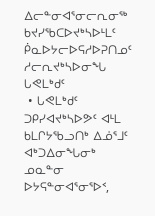ᐃᓕᓐᓂᐊᕐᓂᓕᕆᓂᖅ ᑲᔪᓯᖃᑕᐅᔪᒃᓴᐅᒻᒪᑦ ᑮᓇᐅᔭᓕᐅᕋᓱᐅᕈᑎᓄᑦ
ᓱᓕᕆᔪᒃᓴᐅᓂᖓ ᒐᕙᒪᒃᑯᑦ
 • ᒐᕙᒪᒃᑯᑦ ᑐᑭᓯᐊᔪᒃᓴᐅᕗᑦ ᐊᒻᒪ ᑲᒪᒋᔭᖃᓗᑎᒃ ᐃᓅᕐᒧᑦ ᐊᒃᑐᐃᓂᖓᓂᒃ ᓄᓇᓐᓂ ᐅᔭᕋᓐᓂᐊᕐᓂᕐᐅᑉ,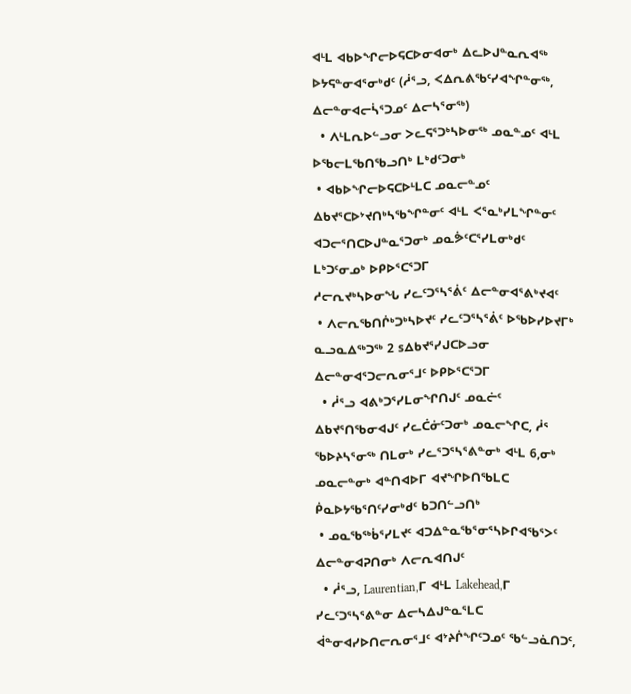ᐊᒻᒪ ᐊᑲᐅᖏᓕᐅᕋᑕᐅᓂᐊᓂᒃ ᐃᓚᐅᒍᓐᓇᕆᐊᖅ ᐅᔭᕋᓐᓂᐊᕐᓂᒃᑯᑦ (ᓲᕐᓗ, ᐸᐃᕆᕕᖃᑦᓯᐊᖏᓐᓂᖅ, ᐃᓕᓐᓂᐊᓕᓵᕐᑐᓄᑦ ᐃᓕᓴᕐᓂᖅ)
  • ᐱᒻᒪᕆᐅᓪᓗᓂ ᐳᓚᕋᕐᑐᒃᓴᐅᓂᖅ ᓄᓇᓐᓄᑦ ᐊᒻᒪ ᐅᖃᓕᒪᖃᑎᖃᓗᑎᒃ ᒪᒃᑯᑦᑐᓂᒃ
 • ᐊᑲᐅᖏᓕᐅᕋᑕᐅᒻᒪᑕ ᓄᓇᓕᓐᓄᑦ ᐃᑲᔪᕐᑕᐅᔾᔪᑎᒃᓴᖃᖏᓐᓂᑦ ᐊᒻᒪ ᐸᕐᓇᒃᓯᒪᖏᓐᓂᑦ ᐊᑐᓕᕐᑎᑕᐅᒍᓐᓇᕐᑐᓂᒃ ᓄᓇᕘᑦᑕᕐᓯᒪᓂᒃᑯᑦ ᒪᒃᑐᑦᓂᓄᒃ ᐅᑭᐅᕐᑕᕐᑐᒥ
ᓱᓕᕆᔪᒃᓴᐅᓂᖓ ᓯᓚᑦᑐᕐᓴᕐᕖᑦ ᐃᓕᓐᓂᐊᕐᕕᒃᔪᐊᑦ
 • ᐱᓕᕆᖃᑎᒌᒃᑐᒃᓴᐅᔪᑦ ᓯᓚᑦᑐᕐᓴᕐᕖᑦ ᐅᖃᐅᓯᐅᔪᒥᒃ ᓇᓗᓇᐃᖅᑐᖅ 2 sᐃᑲᔪᕐᓯᒍᑕᐅᓗᓂ ᐃᓕᓐᓂᐊᕐᑐᓕᕆᓂᕐᒧᑦ ᐅᑭᐅᕐᑕᕐᑐᒥ
  • ᓲᕐᓗ ᐊᕕᒃᑐᕐᓯᒪᓂᖏᑎᒍᑦ ᓄᓇᓖᑦ ᐃᑲᔪᕐᑎᖃᓂᐊᒍᑦ ᓯᓚᑖᓃᑦᑐᓂᒃ ᓄᓇᓕᖏᑕ, ᓲᕐ ᖃᐅᔨᓴᕐᓂᖅ ᑎᒪᓂᒃ ᓯᓚᕐᑐᕐᓴᕐᕕᓐᓂᒃ ᐊᒻᒪ 6,ᓂᒃ ᓄᓇᓕᓐᓂᒃ ᐊᓐᑎᐊᐅᒥ ᐊᔪᖏᐅᑎᖃᒪᑕ ᑮᓇᐅᔭᖃᕐᑎᑦᓯᓂᒃᑯᑦ ᑲᑐᑎᓪᓗᑎᒃ
 • ᓄᓇᖃᖅᑳᕐᓯᒪᔪᑦ ᐊᑐᐃᓐᓇᖃᕐᓂᕐᓴᐅᒋᐊᖃᕐᐳᑦ ᐃᓕᓐᓂᐊᕈᑎᓂᒃ ᐱᓕᕆᐊᑎᒍᑦ
  • ᓲᕐᓗ, Laurentian,ᒥ ᐊᒻᒪ Lakehead,ᒥ ᓯᓚᑦᑐᕐᓴᕐᕕᓐᓂ ᐃᓕᓴᐃᒍᓐᓇᕐᒪᑕ ᐋᓐᓂᐊᓯᐅᑎᓕᕆᓂᕐᒧᑦ ᐊᔾᔨᒌᖏᑦᑐᓄᑦ ᖃᓪᓗᓈᑎᑐᑦ,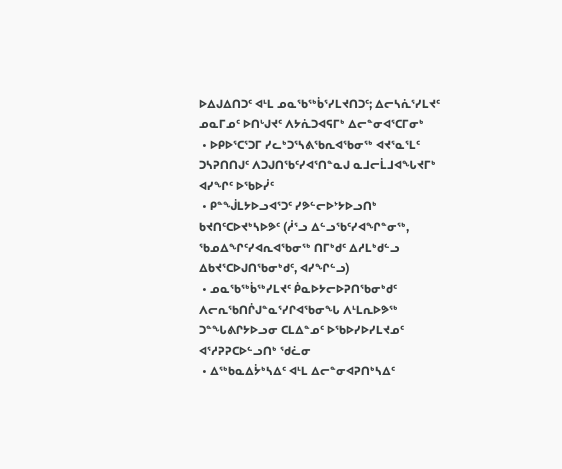ᐅᐃᒍᐃᑎᑐᑦ ᐊᒻᒪ ᓄᓇᖃᖅᑳᕐᓯᒪᔪᑎᑐᑦ; ᐃᓕᓴᕇᕐᓯᒪᔪᑦ ᓄᓇᒥᓄᑦ ᐅᑎᒡᒍᔪᑦ ᐱᔭᕇᑐᐊᕋᒥᒃ ᐃᓕᓐᓂᐊᕐᑕᒥᓂᒃ
 • ᐅᑭᐅᕐᑕᕐᑐᒥ ᓯᓚᒃᑐᕐᓴᕕᖃᕆᐊᖃᓂᖅ ᐊᔪᕐᓇᕐᒪᑦ ᑐᓴᕈᑎᑎᒍᑦ ᐱᑐᒍᑎᖃᑦᓯᐊᕐᑎᓐᓇᒍ ᓇᒧᓕᒫᒧᐊᖓᔪᒥᒃ
ᐊᓯᖏᑦ ᐅᖃᐅᓰᑦ
 • ᑭᓐᖒᒪᔭᐅᓗᐊᕐᑐᑦ ᓯᕗᓪᓕᐅᔾᔭᐅᓗᑎᒃ ᑲᔪᑎᑦᑕᐅᔪᒃᓴᐅᕗᑦ (ᓲᕐᓗ ᐃᓪᓗᖃᑦᓯᐊᖏᓐᓂᖅ, ᖃᓄᐃᖏᑦᓯᐊᕆᐊᖃᓂᖅ ᑎᒥᒃᑯᑦ ᐃᓱᒪᒃᑯᓪᓗ ᐃᑲᔪᕐᑕᐅᒍᑎᖃᓂᒃᑯᑦ, ᐊᓯᖏᓪᓗ)
 • ᓄᓇᖃᖅᑳᖅᓯᒪᔪᑦ ᑮᓇᐅᔭᓕᐅᕈᑎᖃᓂᒃᑯᑦ ᐱᓕᕆᖃᑎᒌᒍᓐᓇᕐᓯᒋᐊᖃᓂᖓ ᐱᒻᒪᕆᐅᕗᖅ ᑐᓐᖓᕕᒋᔭᐅᓗᓂ ᑕᒪᐃᓐᓄᑦ ᐅᖃᐅᓯᐅᓯᒪᔪᓄᑦ ᐊᕐᓱᕈᕈᑕᐅᓪᓗᑎᒃ ᖁᓛᓂ
 • ᐃᖅᑲᓇᐃᔮᒃᓴᐃᑦ ᐊᒻᒪ ᐃᓕᓐᓂᐊᕈᑎᒃᓴᐃᑦ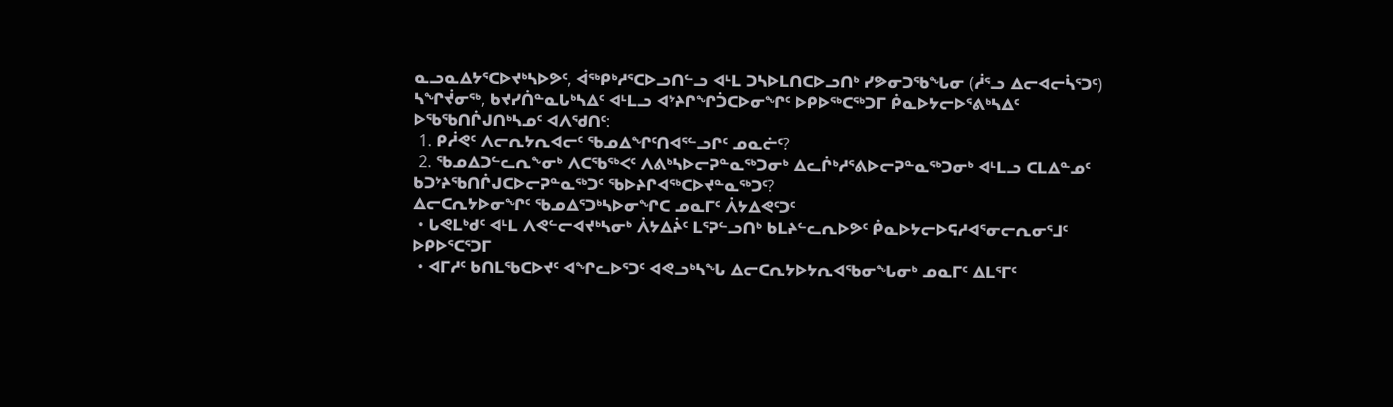ᓇᓗᓇᐃᔭᕐᑕᐅᔪᒃᓴᐅᕗᑦ, ᐋᖅᑭᒃᓱᕐᑕᐅᓗᑎᓪᓗ ᐊᒻᒪ ᑐᓴᐅᒪᑎᑕᐅᓗᑎᒃ ᓯᕗᓂᑐᖃᖓᓂ (ᓲᕐᓗ ᐃᓕᐊᓕᓵᕐᑐᑦ)
ᓴᖏᔫᓂᖅ, ᑲᔪᓯᑏᓐᓇᒐᒃᓴᐃᑦ ᐊᒻᒪᓗ ᐊᔾᔨᒋᖏᑑᑕᐅᓂᖏᑦ ᐅᑭᐅᖅᑕᖅᑐᒥ ᑮᓇᐅᔭᓕᐅᕐᕕᒃᓴᐃᑦ
ᐅᖃᖃᑎᒌᒍᑎᒃᓴᓄᑦ ᐊᐱᖁᑎᑦ:
 1. ᑭᓲᕙᑦ ᐱᓕᕆᔭᕆᐊᓕᑦ ᖃᓄᐃᖏᑦᑎᐊᕐᓪᓗᒋᑦ ᓄᓇᓖᑦ?
 2. ᖃᓄᐃᑐᓪᓚᕆᖕᓂᒃ ᐱᑕᖃᖅᐸᑦ ᐱᕕᒃᓴᐅᓕᕈᓐᓇᖅᑐᓂᒃ ᐃᓚᒌᒃᓱᕐᕕᐅᓕᕈᓐᓇᖅᑐᓂᒃ ᐊᒻᒪᓗ ᑕᒪᐃᓐᓄᑦ ᑲᑐᔾᔨᖃᑎᒌᒍᑕᐅᓕᕈᓐᓇᖅᑐᑦ ᖃᐅᔨᒋᐊᖅᑕᐅᔪᓐᓇᖅᑐᑦ?
ᐃᓕᑕᕆᔭᐅᓂᖏᑦ ᖃᓄᐃᕐᑐᒃᓴᐅᓂᖏᑕ ᓄᓇᒥᑦ ᐲᔭᐃᕙᑦᑐᑦ
 • ᒐᕙᒪᒃᑯᑦ ᐊᒻᒪ ᐱᕙᓪᓕᐊᔪᒃᓴᓂᒃ ᐲᔭᐃᔩᑦ ᒪᕐᕈᓪᓗᑎᒃ ᑲᒪᔨᓪᓚᕆᐅᕗᑦ ᑮᓇᐅᔭᓕᐅᕋᓱᐊᕐᓂᓕᕆᓂᕐᒧᑦ ᐅᑭᐅᕐᑕᕐᑐᒥ
 • ᐊᒥᓱᑦ ᑲᑎᒪᖃᑕᐅᔪᑦ ᐊᖏᓚᐅᕐᑐᑦ ᐊᕙᓗᒃᓴᖓ ᐃᓕᑕᕆᔭᐅᔭᕆᐊᖃᓂᖓᓂᒃ ᓄᓇᒥᑦ ᐃᒪᕐᒥᑦ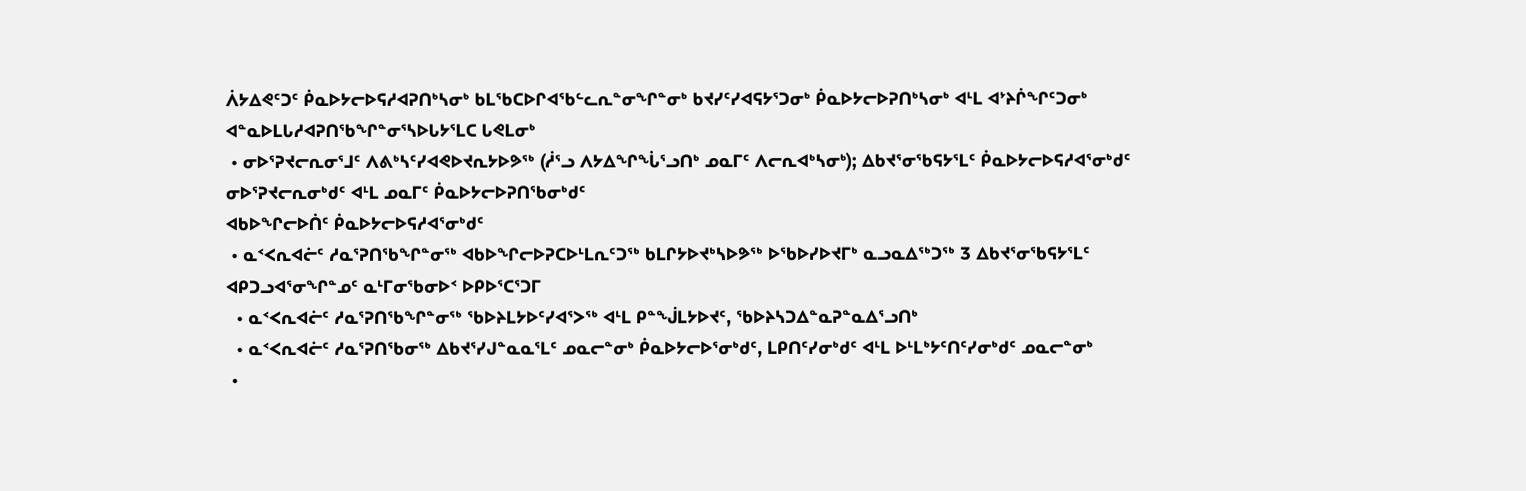ᐲᔭᐃᕙᑦᑐᑦ ᑮᓇᐅᔭᓕᐅᕋᓱᐊᕈᑎᒃᓴᓂᒃ ᑲᒪᖃᑕᐅᒋᐊᖃᓪᓚᕆᓐᓂᖏᓐᓂᒃ ᑲᔪᓯᑦᓯᐊᕋᔭᕐᑐᓂᒃ ᑮᓇᐅᔭᓕᐅᕈᑎᒃᓴᓂᒃ ᐊᒻᒪ ᐊᔾᔨᒌᖏᑦᑐᓂᒃ ᐊᓐᓇᐅᒪᒐᓱᐊᕈᑎᖃᖏᓐᓂᕐᓴᐅᒐᔭᕐᒪᑕ ᒐᕙᒪᓂᒃ
 • ᓂᐅᕐᕈᔪᓕᕆᓂᕐᒧᑦ ᐱᕕᒃᓴᑦᓯᐊᕙᐅᔪᕆᔭᐅᕗᖅ (ᓲᕐᓗ ᐱᔭᐃᖏᖔᕐᓗᑎᒃ ᓄᓇᒥᑦ ᐱᓕᕆᐊᒃᓴᓂᒃ); ᐃᑲᔪᕐᓂᖃᕋᔭᕐᒪᑦ ᑮᓇᐅᔭᓕᐅᕋᓱᐊᕐᓂᒃᑯᑦ ᓂᐅᕐᕈᔪᓕᕆᓂᒃᑯᑦ ᐊᒻᒪ ᓄᓇᒥᑦ ᑮᓇᐅᔭᓕᐅᕈᑎᖃᓂᒃᑯᑦ
ᐊᑲᐅᖏᓕᐅᑏᑦ ᑮᓇᐅᔭᓕᐅᕋᓱᐊᕐᓂᒃᑯᑦ
 • ᓇᑉᐸᕆᐊᓖᑦ ᓱᓇᕐᕈᑎᖃᖏᓐᓂᖅ ᐊᑲᐅᖏᓕᐅᕈᑕᐅᒻᒪᕆᑦᑐᖅ ᑲᒪᒋᔭᐅᔪᒃᓴᐅᕗᖅ ᐅᖃᐅᓯᐅᔪᒥᒃ ᓇᓗᓇᐃᖅᑐᖅ 3 ᐃᑲᔪᕐᓂᖃᕋᔭᕐᒪᑦ ᐊᑭᑐᓗᐊᕐᓂᖏᓐᓄᑦ ᓇᒻᒥᓂᖃᓂᐅᑉ ᐅᑭᐅᕐᑕᕐᑐᒥ
  • ᓇᑉᐸᕆᐊᓖᑦ ᓱᓇᕐᕈᑎᖃᖏᓐᓂᖅ ᖃᐅᔨᒪᔭᐅᑦᓯᐊᕐᐳᖅ ᐊᒻᒪ ᑭᓐᖒᒪᔭᐅᔪᑦ, ᖃᐅᔨᓴᑐᐃᓐᓇᕈᓐᓇᐃᕐᓗᑎᒃ
  • ᓇᑉᐸᕆᐊᓖᑦ ᓱᓇᕐᕈᑎᖃᓂᖅ ᐃᑲᔪᕐᓯᒍᓐᓇᓇᕐᒪᑦ ᓄᓇᓕᓐᓂᒃ ᑮᓇᐅᔭᓕᐅᕐᓂᒃᑯᑦ, ᒪᑭᑎᑦᓯᓂᒃᑯᑦ ᐊᒻᒪ ᐅᒻᒪᒃᔭᑦᑎᑦᓯᓂᒃᑯᑦ ᓄᓇᓕᓐᓂᒃ
 •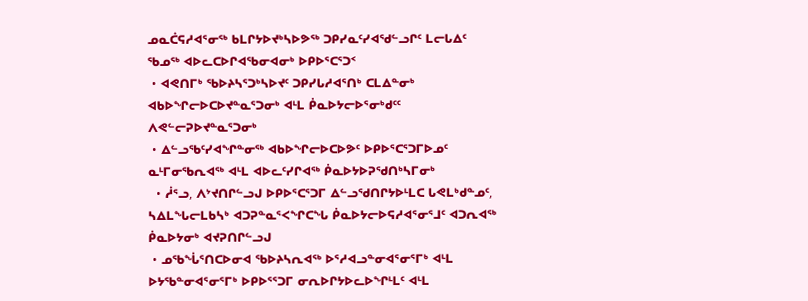ᓄᓇᑖᕋᓱᐊᕐᓂᖅ ᑲᒪᒋᔭᐅᔪᒃᓴᐅᕗᖅ ᑐᑭᓯᓇᑦᓯᐊᖁᓪᓗᒋᑦ ᒪᓕᒐᐃᑦ ᖃᓄᖅ ᐊᐅᓚᑕᐅᒋᐊᖃᓂᐊᓂᒃ ᐅᑭᐅᕐᑕᕐᑐᑉ
 • ᐊᕙᑎᒥᒃ ᖃᐅᔨᓴᕐᑐᒃᓴᐅᔪᑦ ᑐᑭᓯᒐᓱᐊᕐᑎᒃ ᑕᒪᐃᓐᓂᒃ ᐊᑲᐅᖏᓕᐅᑕᐅᔪᓐᓇᕐᑐᓂᒃ ᐊᒻᒪ ᑮᓇᐅᔭᓕᐅᕐᓂᒃᑯᑦᑦ ᐱᕙᓪᓕᕈᐅᔪᓐᓇᕐᑐᓂᒃ
 • ᐃᓪᓗᖃᑦᓯᐊᖏᓐᓂᖅ ᐊᑲᐅᖏᓕᐅᑕᐅᕗᑦ ᐅᑭᐅᕐᑕᕐᑐᒥᐅᓄᑦ ᓇᒻᒥᓂᖃᕆᐊᖅ ᐊᒻᒪ ᐊᐅᓚᑦᓯᒋᐊᖅ ᑮᓇᐅᔭᐅᕈᖁᑎᒃᓴᒥᓂᒃ
  • ᓲᕐᓗ, ᐱᔾᔪᑎᒋᓪᓗᒍ ᐅᑭᐅᕐᑕᕐᑐᒥ ᐃᓪᓗᖁᑎᒋᔭᐅᒻᒪᑕ ᒐᕙᒪᒃᑯᓐᓄᑦ, ᓴᐃᒪᖓᓕᒪᑲᓴᒃ ᐊᑐᕈᓐᓇᕐᐸᖏᑕᖓ ᑮᓇᐅᔭᓕᐅᕋᓱᐊᕐᓂᕐᒧᑦ ᐊᑐᕆᐊᖅ ᑮᓇᐅᔭᓂᒃ ᐊᔪᕈᑎᒋᓪᓗᒍ
 • ᓄᖃᖔᕐᑎᑕᐅᓂᐊ ᖃᐅᔨᓴᕆᐊᖅ ᐅᕐᓱᐊᓗᓐᓂᐊᕐᓂᕐᒥᒃ ᐊᒻᒪ ᐅᔭᖃᓐᓂᐊᕐᓂᕐᒥᒃ ᐅᑭᐅᕐᕐᑐᒥ ᓂᕆᐅᒋᔭᐅᓚᐅᖏᒻᒪᑦ ᐊᒻᒪ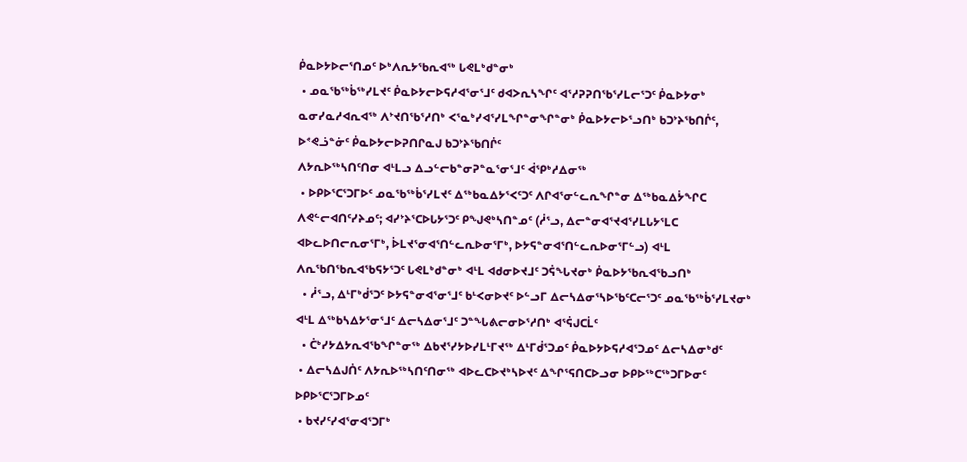ᑮᓇᐅᔭᐅᓕᕐᑎᓄᑦ ᐅᒃᐱᕆᔭᖃᕆᐊᖅ ᒐᕙᒪᒃᑯᓐᓂᒃ
 • ᓄᓇᖃᖅᑳᖅᓯᒪᔪᑦ ᑮᓇᐅᔭᓕᐅᕋᓱᐊᕐᓂᕐᒧᑦ ᑯᐊᐳᕆᓴᖏᑦ ᐊᕐᓱᕈᕈᑎᖃᕐᓯᒪᓕᕐᑐᑦ ᑮᓇᐅᔭᓂᒃ ᓇᓂᓯᓇᓱᐊᕆᐊᖅ ᐱᔾᔪᑎᖃᕐᓱᑎᒃ ᐸᕐᓇᒃᓯᐊᕐᓯᒪᖏᓐᓂᖏᓐᓂᒃ ᑮᓇᐅᔭᓕᐅᕐᓗᑎᒃ ᑲᑐᔾᔨᖃᑎᒌᑦ, ᐅᕝᕙᓘᓐᓃᑦ ᑮᓇᐅᔭᓕᐅᕈᑎᒋᓇᒍ ᑲᑐᔾᔨᖃᑎᒌᑦ
ᐱᔭᕆᐅᖅᓴᑎᑦᑎᓂ ᐊᒻᒪᓗ ᐃᓗᓪᓕᑲᓐᓂᕈᓐᓇᕐᓂᕐᒧᑦ ᐋᕿᒃᓱᐃᓂᖅ
 • ᐅᑭᐅᕐᑕᕐᑐᒥᐅᑦ ᓄᓇᖃᖅᑳᕐᓯᒪᔪᑦ ᐃᖅᑲᓇᐃᔭᕐᐸᑦᑐᑦ ᐱᒋᐊᕐᓂᓪᓚᕆᖏᓐᓂ ᐃᖅᑲᓇᐃᔮᖏᑕ ᐱᕙᓪᓕᐊᑎᑦᓯᔨᓄᑦ; ᐊᓯᔾᔨᕐᑕᐅᒐᔭᕐᑐᑦ ᑭᖑᕙᒃᓴᑎᓐᓄᑦ (ᓲᕐᓗ, ᐃᓕᓐᓂᐊᕐᔪᐊᕐᓯᒪᒐᔭᕐᒪᑕ ᐊᐅᓚᐅᑎᓕᕆᓂᕐᒥᒃ, ᐆᒪᔪᕐᓂᐊᕐᑎᓪᓚᕆᐅᓂᕐᒥᒃ, ᐅᔭᕋᓐᓂᐊᕐᑎᓪᓚᕆᐅᓂᕐᒥᓪᓗ) ᐊᒻᒪ ᐱᕆᖃᑎᖃᕆᐊᖃᕋᔭᕐᑐᑦ ᒐᕙᒪᒃᑯᓐᓂᒃ ᐊᒻᒪ ᐊᑯᓂᐅᔪᒧᑦ ᑐᕌᖓᔪᓂᒃ ᑮᓇᐅᔭᖃᕆᐊᖃᓗᑎᒃ
  • ᓲᕐᓗ, ᐃᒻᒥᒃᑰᕐᑐᑦ ᐅᔭᕋᓐᓂᐊᕐᓂᕐᒧᑦ ᑲᒻᐸᓂᐅᔪᑦ ᐅᓪᓗᒥ ᐃᓕᓴᐃᓂᕐᓴᐅᖃᑦᑕᓕᕐᑐᑦ ᓄᓇᖃᖅᑳᕐᓯᒪᔪᓂᒃ ᐊᒻᒪ ᐃᖅᑲᓴᐃᔭᕐᓂᕐᒧᑦ ᐃᓕᓴᐃᓂᕐᒧᑦ ᑐᓐᖓᕕᓕᓂᐅᕐᓱᑎᒃ ᐊᕐᕌᒍᑕᒫᑦ
  • ᑖᒃᓯᔭᐃᔭᕆᐊᖃᖏᓐᓂᖅ ᐃᑲᔪᕐᓯᔭᐅᓯᒪᒻᒥᔪᖅ ᐃᒻᒥᑰᕐᑐᓄᑦ ᑮᓇᐅᔭᐅᕋᓱᐊᕐᑐᓄᑦ ᐃᓕᓴᐃᓂᒃᑯᑦ
 • ᐃᓕᓴᐃᒍᑏᑦ ᐱᔭᕆᐅᖅᓴᑎᑦᑎᓂᖅ ᐊᐅᓚᑕᐅᔪᒃᓴᐅᔪᑦ ᐃᖏᕐᕋᑎᑕᐅᓗᓂ ᐅᑭᐅᖅᑕᖅᑐᒥᐅᓂᑦ ᐅᑭᐅᕐᑕᕐᑐᒥᐅᓄᑦ
 • ᑲᔪᓯᑦᓯᐊᕐᓂᐊᕐᑐᒥᒃ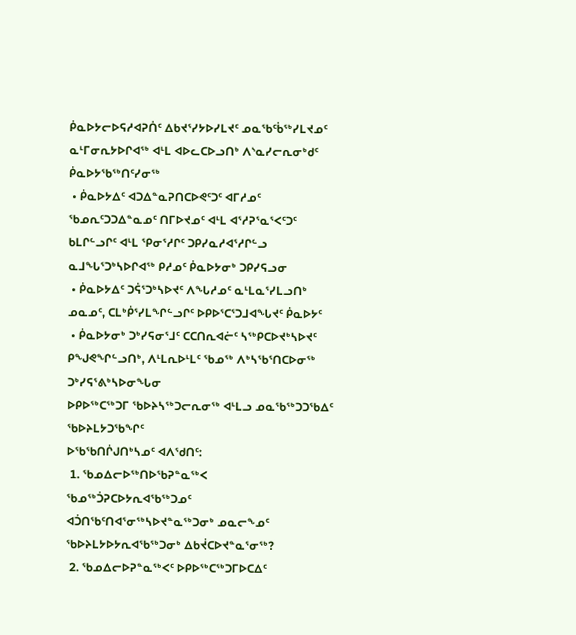ᑮᓇᐅᔭᓕᐅᕋᓱᐊᕈᑏᑦ ᐃᑲᔪᕐᓯᔭᐅᓯᒪᔪᑦ ᓄᓇᖃᑦᑳᖅᓯᒪᔪᓄᑦ ᓇᒻᒥᓂᕆᔭᐅᒋᐊᖅ ᐊᒻᒪ ᐊᐅᓚᑕᐅᓗᑎᒃ ᐱᔅᓇᓯᓕᕆᓂᒃᑯᑦ
ᑮᓇᐅᔭᖃᖅᑎᑦᓯᓂᖅ
 • ᑮᓇᐅᔭᐃᑦ ᐊᑐᐃᓐᓇᕈᑎᑕᐅᕙᑦᑐᑦ ᐊᒥᓱᓄᑦ ᖃᓄᕆᑦᑐᑐᐃᓐᓇᓄᑦ ᑎᒥᐅᔪᓄᑦ ᐊᒻᒪ ᐊᕐᓱᕈᕐᓇᕐᐸᑦᑐᑦ ᑲᒪᒋᓪᓗᒋᑦ ᐊᒻᒪ ᕿᓂᕐᓱᒋᑦ ᑐᑭᓯᓇᓱᐊᕐᓱᒋᓪᓗ ᓇᒧᖓᕐᑐᒃᓴᐅᒋᐊᖅ ᑭᓱᓄᑦ ᑮᓇᐅᔭᓂᒃ ᑐᑭᓯᕋᓗᓂ
 • ᑮᓇᐅᔭᐃᑦ ᑐᕌᕐᑐᒃᓴᐅᔪᑦ ᐱᖓᓱᓄᑦ ᓇᒻᒪᓇᕐᓯᒪᓗᑎᒃ ᓄᓇᓄᑦ, ᑕᒪᒃᑮᕐᓯᒪᖏᓪᓗᒋᑦ ᐅᑭᐅᕐᑕᕐᑐᒧᐊᖓᔪᑦ ᑮᓇᐅᔭᑦ
 • ᑮᓇᐅᔭᓂᒃ ᑐᒃᓯᕋᓂᕐᒧᑦ ᑕᑕᑎᕆᐊᓖᑦ ᓴᖅᑭᑕᐅᔪᒃᓴᐅᔪᑦ ᑭᖑᕙᖏᓪᓗᑎᒃ, ᐱᒻᒪᕆᐅᒻᒪᑦ ᖃᓄᖅ ᐱᒃᓴᖃᕐᑎᑕᐅᓂᖅ ᑐᒃᓯᕋᕐᕕᒃᓴᐅᓂᖓᓂ
ᐅᑭᐅᖅᑕᖅᑐᒥ ᖃᐅᔨᓴᖅᑐᓕᕆᓂᖅ ᐊᒻᒪᓗ ᓄᓇᖃᖅᑐᑐᖃᐃᑦ ᖃᐅᔨᒪᔭᑐᖃᖏᑦ
ᐅᖃᖃᑎᒌᒍᑎᒃᓴᓄᑦ ᐊᐱᖁᑎᑦ:
 1. ᖃᓄᐃᓕᐅᖅᑎᐅᖃᕈᓐᓇᖅᐸ ᖃᓄᖅᑑᕈᑕᐅᔭᕆᐊᖃᖅᑐᓄᑦ ᐊᑑᑎᖃᑦᑎᐊᕐᓂᖅᓴᐅᔪᓐᓇᖅᑐᓂᒃ ᓄᓇᓕᖕᓄᑦ ᖃᐅᔨᒪᔭᐅᔭᕆᐊᖃᖅᑐᓂᒃ ᐃᑲᔫᑕᐅᔪᓐᓇᕐᓂᖅ?
 2. ᖃᓄᐃᓕᐅᕈᓐᓇᖅᐸᑦ ᐅᑭᐅᖅᑕᖅᑐᒥᐅᑕᐃᑦ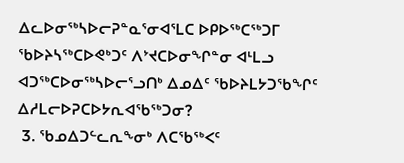ᐃᓚᐅᓂᖅᓴᐅᓕᕈᓐᓇᕐᓂᐊᕐᒪᑕ ᐅᑭᐅᖅᑕᖅᑐᒥ ᖃᐅᔨᓴᖅᑕᐅᕙᒃᑐᑦ ᐱᔾᔪᑕᐅᓂᖏᓐᓂ ᐊᒻᒪᓗ ᐊᑐᖅᑕᐅᓂᖅᓴᐅᓕᕐᓗᑎᒃ ᐃᓄᐃᑦ ᖃᐅᔨᒪᔭᑐᖃᖏᑦ ᐃᓱᒪᓕᐅᕈᑕᐅᔭᕆᐊᖃᖅᑐᓂ?
 3. ᖃᓄᐃᑐᓪᓚᕆᖕᓂᒃ ᐱᑕᖃᖅᐸᑦ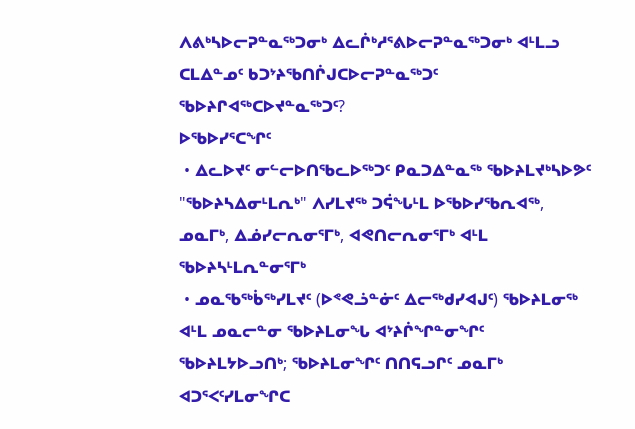ᐱᕕᒃᓴᐅᓕᕈᓐᓇᖅᑐᓂᒃ ᐃᓚᒌᒃᓱᕐᕕᐅᓕᕈᓐᓇᖅᑐᓂᒃ ᐊᒻᒪᓗ ᑕᒪᐃᓐᓄᑦ ᑲᑐᔾᔨᖃᑎᒌᒍᑕᐅᓕᕈᓐᓇᖅᑐᑦ ᖃᐅᔨᒋᐊᖅᑕᐅᔪᓐᓇᖅᑐᑦ?
ᐅᖃᐅᓯᕐᑕᖏᑦ
 • ᐃᓚᐅᔪᑦ ᓂᓪᓕᐅᑎᖃᓚᐅᖅᑐᑦ ᑭᓇᑐᐃᓐᓇᖅ ᖃᐅᔨᒪᔪᒃᓴᐅᕗᑦ "ᖃᐅᔨᓴᐃᓂᒻᒪᕆᒃ" ᐱᓯᒪᔪᖅ ᑐᕌᖓᒻᒪ ᐅᖃᐅᓯᖃᕆᐊᖅ, ᓄᓇᒥᒃ, ᐃᓅᓯᓕᕆᓂᕐᒥᒃ, ᐊᕙᑎᓕᕆᓂᕐᒥᒃ ᐊᒻᒪ ᖃᐅᔨᓴᒻᒪᕆᓐᓂᕐᒥᒃ
 • ᓄᓇᖃᖅᑳᖅᓯᒪᔪᑦ (ᐅᕝᕙᓘᓐᓃᑦ ᐃᓕᖅᑯᓯᐊᒍᑦ) ᖃᐅᔨᒪᓂᖅ ᐊᒻᒪ ᓄᓇᓕᓐᓂ ᖃᐅᔨᒪᓂᖓ ᐊᔾᔨᒌᖏᓐᓂᖏᑦ ᖃᐅᔨᒪᔭᐅᓗᑎᒃ; ᖃᐅᔨᒪᓂᖏᑦ ᑎᑎᕋᓗᒋᑦ ᓄᓇᒥᒃ ᐊᑐᕐᐸᑦᓯᒪᓂᖏᑕ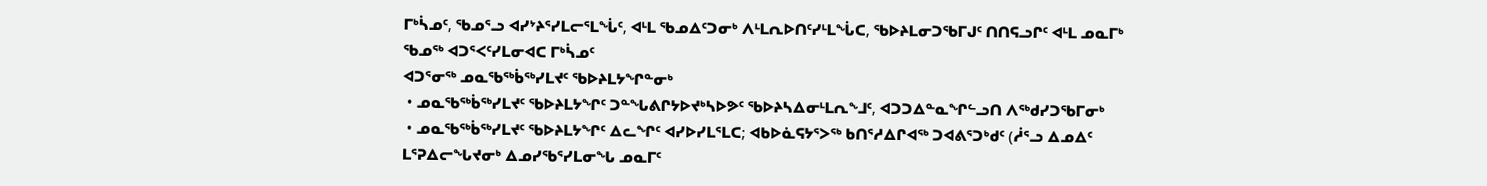ᒥᒃᓵᓄᑦ, ᖃᓄᕐᓗ ᐊᓯᔾᔨᕐᓯᒪᓕᕐᒪᖔᑦ, ᐊᒻᒪ ᖃᓄᐃᑦᑐᓂᒃ ᐱᒻᒪᕆᐅᑎᑦᓯᒻᒪᖔᑕ, ᖃᐅᔨᒪᓂᑐᖃᒥᒍᑦ ᑎᑎᕋᓗᒋᑦ ᐊᒻᒪ ᓄᓇᒥᒃ ᖃᓄᖅ ᐊᑐᕐᐸᑦᓯᒪᓂᐊᑕ ᒥᒃᓵᓄᑦ
ᐊᑐᕐᓂᖅ ᓄᓇᖃᖅᑳᖅᓯᒪᔪᑦ ᖃᐅᔨᒪᔭᖏᓐᓂᒃ
 • ᓄᓇᖃᖅᑳᖅᓯᒪᔪᑦ ᖃᐅᔨᒪᔭᖏᑦ ᑐᓐᖓᕕᒋᔭᐅᔪᒃᓴᐅᕗᑦ ᖃᐅᔨᓴᐃᓂᒻᒪᕆᖕᒧᑦ, ᐊᑐᑐᐃᓐᓇᖏᓪᓗᑎ ᐱᖅᑯᓯᑐᖃᒥᓂᒃ
 • ᓄᓇᖃᖅᑳᖅᓯᒪᔪᑦ ᖃᐅᔨᒪᔭᖏᑦ ᐃᓚᖏᑦ ᐊᓯᐅᓯᒪᕐᒪᑕ; ᐊᑲᐅᓈᕋᔭᕐᐳᖅ ᑲᑎᕐᓱᐃᒋᐊᖅ ᑐᐊᕕᕐᑐᒃᑯᑦ (ᓲᕐᓗ ᐃᓄᐃᑦ ᒪᕐᕈᐃᓕᖓᔪᓂᒃ ᐃᓄᓯᖃᕐᓯᒪᓂᖓ ᓄᓇᒥᑦ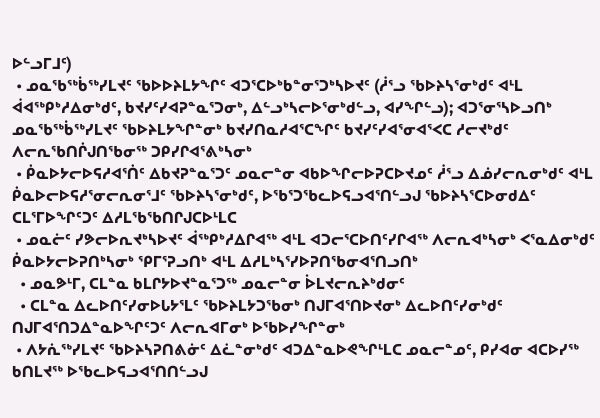ᐅᓪᓗᒥᒧᑦ)
 • ᓄᓇᖃᖅᑳᖅᓯᒪᔪᑦ ᖃᐅᐅᔨᒪᔭᖏᑦ ᐊᑐᕐᑕᐅᒃᑲᓐᓂᕐᑐᒃᓴᐅᔪᑦ (ᓲᕐᓗ ᖃᐅᔨᓴᕐᓂᒃᑯᑦ ᐊᒻᒪ ᐋᐊᖅᑭᒃᓱᐃᓂᒃᑯᑦ, ᑲᔪᓯᑦᓯᐊᕈᓐᓇᕐᑐᓂᒃ, ᐃᓪᓗᒃᓴᓕᐅᕐᓂᒃᑯᓪᓗ, ᐊᓯᖏᓪᓗ); ᐊᑐᕐᓂᕐᓴᐅᓗᑎᒃ ᓄᓇᖃᖅᑳᖅᓯᒪᔪᑦ ᖃᐅᔨᒪᔭᖏᓐᓂᒃ ᑲᔪᓯᑎᓇᓱᐊᕐᑕᖏᑦ ᑲᔪᓯᑦᓯᐊᕐᓂᐊᕐᐸᑕ ᓱᓕᔪᒃᑯᑦ
ᐱᓕᕆᖃᑎᒌᒍᑎᖃᓂᖅ ᑐᑭᓯᒋᐊᕐᕕᒃᓴᓂᒃ
 • ᑮᓇᐅᔭᓕᐅᕋᓱᐊᕐᑏᑦ ᐃᑲᔪᕈᓐᓇᕐᑐᑦ ᓄᓇᓕᓐᓂ ᐊᑲᐅᖏᓕᐅᕈᑕᐅᔪᓄᑦ ᓲᕐᓗ ᐃᓅᓯᓕᕆᓂᒃᑯᑦ ᐊᒻᒪ ᑮᓇᐅᓕᐅᕋᓱᕐᓂᓕᕆᓂᕐᒧᑦ ᖃᐅᔨᓴᕐᓂᒃᑯᑦ, ᐅᖃᕐᑐᖃᓚᐅᕋᓗᐊᕐᑎᓪᓗᒍ ᖃᐅᔨᓴᕐᑕᐅᓂᑯᐃᑦ ᑕᒪᕐᒥᐅᖏᑦᑐᑦ ᐃᓱᒪᖃᖃᑎᒋᒍᑕᐅᒻᒪᑕ
 • ᓄᓇᓖᑦ ᓯᕗᓕᐅᕆᔪᒃᓴᐅᔪᑦ ᐋᖅᑭᒃᓱᐃᒋᐊᖅ ᐊᒻᒪ ᐊᑐᓕᕐᑕᐅᑎᑦᓯᒋᐊᖅ ᐱᓕᕆᐊᒃᓴᓂᒃ ᐸᕐᓇᐃᓂᒃᑯᑦ ᑮᓇᐅᔭᓕᐅᕈᑎᒃᓴᓂᒃ ᕿᒥᕐᕈᓗᑎᒃ ᐊᒻᒪ ᐃᓱᒪᒃᓴᕐᓯᐅᕈᑎᖃᓂᐊᕐᑎᓗᑎᒃ
  • ᓄᓇᕗᒻᒥ, ᑕᒪᓐᓇ ᑲᒪᒋᔭᐅᔪᓐᓇᕐᑐᖅ ᓄᓇᓕᓐᓂ ᐆᒪᔪᓕᕆᔨᒃᑯᓂᑦ
  • ᑕᒪᓐᓇ ᐃᓚᐅᑎᑦᓯᓂᐅᒐᔭᕐᒪᑦ ᖃᐅᔨᒪᔭᑐᖃᓂᒃ ᑎᒍᒥᐊᕐᑎᐅᔪᓂᒃ ᐃᓚᐅᑎᑦᓯᓂᒃᑯᑦ ᑎᒍᒥᐊᕐᑎᑐᐃᓐᓇᐅᖏᑦᑐᑦ ᐱᓕᕆᐊᒥᓂᒃ ᐅᖃᐅᓯᖏᓐᓂᒃ
 • ᐱᔭᕇᖅᓯᒪᔪᑦ ᖃᐅᔨᓴᕈᑎᕕᓃᑦ ᐃᓛᓐᓂᒃᑯᑦ ᐊᑐᐃᓐᓇᐅᕙᖏᒻᒪᑕ ᓄᓇᓕᓐᓄᑦ, ᑭᓯᐊᓂ ᐊᑕᐅᓯᖅ ᑲᑎᒪᔪᖅ ᐅᖃᓚᐅᕋᓗᐊᕐᑎᑎᓪᓗᒍ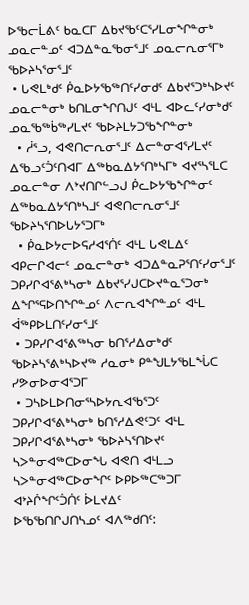ᐅᖃᓕᒫᕕᑦ ᑲᓇᑕᒥ ᐃᑲᔪᖃᑦᑕᕐᓯᒪᓂᖏᓐᓂᒃ ᓄᓇᓕᓐᓄᑦ ᐊᑐᐃᓐᓇᖃᓂᕐᒧᑦ ᓄᓇᓕᕆᓂᕐᒥᒃ ᖃᐅᔨᓴᕐᓂᕐᒧᑦ
 • ᒐᕙᒪᒃᑯᑦ ᑮᓇᐅᔭᖃᖅᑎᑦᓯᓂᑯᑦ ᐃᑲᔪᕐᑐᒃᓴᐅᔪᑦ ᓄᓇᓕᓐᓂᒃ ᑲᑎᒪᓂᖏᑎᒍᑦ ᐊᒻᒪ ᐊᐅᓚᑦᓯᓂᒃᑯᑦ ᓄᓇᖃᖅᑳᖅᓯᒪᔪᑦ ᖃᐅᔨᒪᔭᑐᖃᖏᓐᓂᒃ
  • ᓲᕐᓗ, ᐊᕙᑎᓕᕆᓂᕐᒧᑦ ᐃᓕᓐᓂᐊᕐᓯᒪᔪᑦ ᐃᖃᓗᑦᑑᑦᑎᐊᒥ ᐃᖅᑲᓇᐃᔭᕐᑎᒃᓴᒥᒃ ᐊᔪᕐᓴᕐᒪᑕ ᓄᓇᓕᓐᓂ ᐱᔾᔪᑎᒋᓪᓗᒍ ᑮᓚᐅᔭᖃᖏᓐᓂᑦ ᐃᖅᑲᓇᐃᔭᕐᑎᒃᓴᒧᑦ ᐊᕙᑎᓕᕆᓂᕐᒧᑦ ᖃᐅᔨᓴᕐᑎᐅᒐᔭᕐᑐᒥᒃ
  • ᑮᓇᐅᔭᓕᐅᕋᓱᐊᕐᑏᑦ ᐊᒻᒪ ᒐᕙᒪᐃᑦ ᐊᑭᓕᒋᐊᓕᑦ ᓄᓇᓕᓐᓂᒃ ᐊᑐᐃᓐᓇᕈᕐᑎᑦᓯᓂᕐᒧᑦ ᑐᑭᓯᒋᐊᕐᕕᒃᓴᓂᒃ ᐃᑲᔪᕐᓯᒍᑕᐅᔪᓐᓇᕐᑐᓂᒃ ᐃᖏᕐᕋᐅᑎᖏᓐᓄᑦ ᐱᓕᕆᐊᖏᓐᓄᑦ ᐊᒻᒪ ᐋᖅᑭᐅᒪᑎᑦᓯᓂᕐᒧᑦ
 • ᑐᑭᓯᒋᐊᕐᕕᕐᒃᓴᓂ ᑲᑎᕐᓱᐃᓂᒃᑯᑦ ᖃᐅᔨᓴᕐᕕᒃᓴᐅᔪᖅ ᓱᓇᓂᒃ ᑭᓐᖑᒪᔭᖃᒪᖔᑕ ᓯᕗᓂᐅᓂᐊᕐᑐᒥ
 • ᑐᓴᐅᒪᐅᑎᓂᕐᓴᐅᔭᕆᐊᖃᕐᑐᑦ ᑐᑭᓯᒋᐊᕐᕕᒃᓴᓂᒃ ᑲᑎᕐᓱᐃᕙᑦᑐᑦ ᐊᒻᒪ ᑐᑭᓯᒋᐊᕐᕕᒃᓴᓂᒃ ᖃᐅᔨᓴᕐᑎᐅᔪᑦ
ᓴᐳᓐᓂᐊᖅᑕᐅᓂᖓ ᐊᕙᑎ ᐊᒻᒪᓗ ᓴᐳᓐᓂᐊᖅᑕᐅᓂᖏᑦ ᐅᑭᐅᖅᑕᖅᑐᒥ ᐊᔾᔨᒌᖏᑦᑑᑏᑦ ᐆᒪᔪᐃᑦ
ᐅᖃᖃᑎᒋᒍᑎᓴᓄᑦ ᐊᐱᖅᑯᑎᑦ: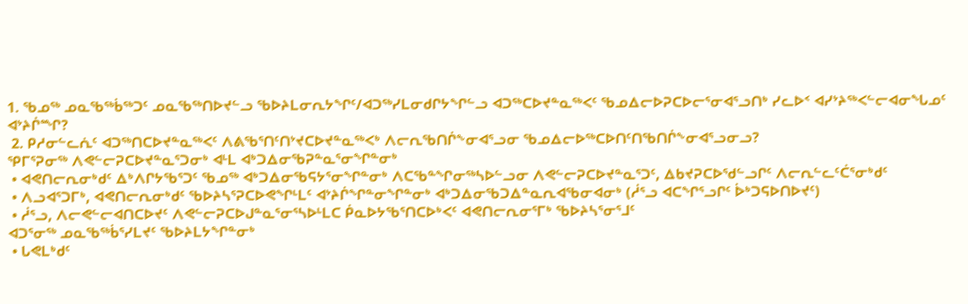1. ᖃᓄᖅ ᓄᓇᖃᖅᑳᖅᑐᑦ ᓄᓇᖃᖅᑎᐅᔪᓪᓗ ᖃᐅᔨᒪᓂᕆᔭᖏᑦ/ᐊᑐᖅᓯᒪᓂᑯᒋᔭᖏᓪᓗ ᐊᑐᖅᑕᐅᔪᓐᓇᖅᐸᑦ ᖃᓄᐃᓕᐅᕈᑕᐅᓕᕐᓂᐊᕐᓗᑎᒃ ᓯᓚᐅᑉ ᐊᓯᔾᔨᖅᐸᓪᓕᐊᓂᖓᓄᑦ ᐊᔾᔨᒌᙱ?
 2. ᑭᓱᓂᓪᓚᕇᑦ ᐊᑐᖅᑎᑕᐅᔪᓐᓇᖅᐸᑦ ᐱᕕᖃᕐᑎᑦᑎᔾᔪᑕᐅᔪᓐᓇᖅᐸᒃ ᐱᓕᕆᖃᑎᒌᖕᓂᐊᕐᓗᓂ ᖃᓄᐃᓕᐅᖅᑕᐅᑎᑦᑎᖃᑎᒌᖕᓂᐊᕐᓗᓂᓗ?
ᕿᒥᕐᕈᓂᖅ ᐱᕙᓪᓕᕈᑕᐅᔪᓐᓇᕐᑐᓂᒃ ᐊᒻᒪ ᐊᒃᑐᐃᓂᖃᕈᓐᓇᕐᓂᖏᓐᓂᒃ
 • ᐊᕙᑎᓕᕆᓂᒃᑯᑦ ᐃᒃᐱᒋᔭᖃᕐᑐᑦ ᖃᓄᖅ ᐊᒃᑐᐃᓂᖃᕋᔭᕐᓂᖏᓐᓂᒃ ᐱᑕᖃᓐᖏᓂᖅᓴᐅᓪᓗᓂ ᐱᕙᓪᓕᕈᑕᐅᔪᓐᓇᕐᑐᑦ, ᐃᑲᔪᕈᑕᐅᖁᓪᓗᒋᑦ ᐱᓕᕆᓪᓚᑦᑖᕐᓂᒃᑯᑦ
 • ᐱᓗᐊᕐᑐᒥᒃ, ᐊᕙᑎᓕᕆᓂᒃᑯᑦ ᖃᐅᔨᓴᕐᕈᑕᐅᕙᖏᒻᒪᑦ ᐊᔾᔨᒌᖏᓐᓂᖏᓐᓂᒃ ᐊᒃᑐᐃᓂᖃᑐᐃᓐᓇᕆᐊᖃᓂᐊᓂᒃ (ᓲᕐᓗ ᐊᑕᖏᕐᓗᒋᑦ ᐆᒃᑐᕋᐅᑎᐅᔪᑦ)
 • ᓲᕐᓗ, ᐱᓕᕙᓪᓕᐊᑎᑕᐅᔪᑦ ᐱᕙᓪᓕᕈᑕᐅᒍᓐᓇᕐᓂᕐᓴᐅᒻᒪᑕ ᑮᓇᐅᔭᖃᕐᑎᑕᐅᒃᐸᑦ ᐊᕙᑎᓕᕆᓂᕐᒥᒃ ᖃᐅᔨᓴᕐᓂᕐᒧᑦ
ᐊᑐᕐᓂᖅ ᓄᓇᖃᖅᑳᕐᓯᒪᔪᑦ ᖃᐅᔨᒪᔭᖏᓐᓂᒃ
 • ᒐᕙᒪᒃᑯᑦ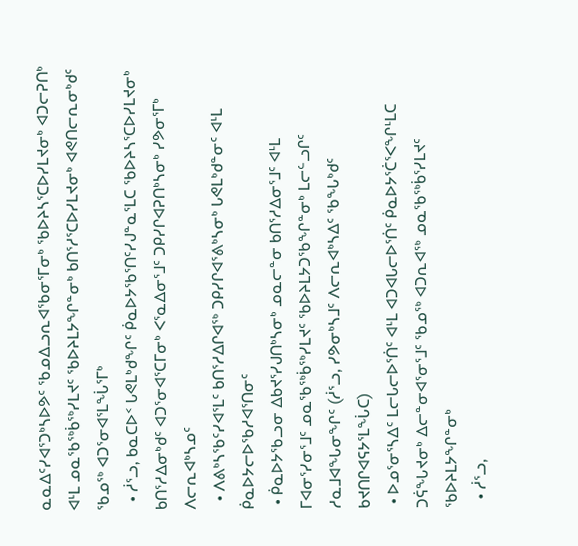ᓇᓇᐃᑦᓯᐊᕐᑐᒃᓴᐅᕗᑦ ᖃᓄᐃᓗᕆᐊᖃᓂᕐᒥᓂᒃ ᖃᐅᔨᓴᕐᑕᐅᓯᒪᔪᓂᒃ ᐊᑐᓕᕈᑎᒃ ᐊᒻᒪ ᓄᓇᖃᖅᑳᖅᓯᒪᔪᑦ ᖃᐅᔨᒪᔭᖏᓐᓂᒃ ᑲᑎᕐᓱᕐᑕᐅᓯᒪᔪᓂᒃ ᐊᕙᑎᓕᕆᓂᒃᑯᑦ ᖃᓄᖅ ᐊᑐᕐᓂᐊᕐᒪᖔᕐᒥᒃ
  • ᓲᕐᓗ, ᑲᓇᑕᐅᑉ ᒐᕙᒪᒃᑯᖏᑦ ᑮᓇᐅᔭᖃᕐᑎᑦᓯᒍᓐᓇᕐᒪᑕ ᖃᐅᔨᓴᕐᑕᐅᓯᒪᔪᓂᒃ ᑲᑎᕐᓱᐃᓂᒃᑯᑦ ᐊᑐᕐᓂᐊᕐᑕᒥᓂᒃ ᐸᕐᓇᐃᓂᕐᒧᑦ ᑐᑭᓯᒋᐊᕈᑎᒃᓴᓂᒃ ᓯᕗᓂᕐᒥᒃ ᐱᓕᕆᐊᒃᓴᓄᑦ
  • ᐱᕕᒃᓴᖃᑦᓯᐊᕐᒪᑦ ᑲᑎᕐᓱᐃᒋᐊᖅ ᑐᑭᓯᒋᐊᕐᕕᒃᓴᓂᒃ ᒐᕙᒪᒃᑯᓐᓂᑦ ᐊᒻᒪ ᑮᓇᐅᔭᓕᐅᖃᓱᐊᕐᑎᓂᑦ
 • ᑮᓇᐅᔭᖃᓗᓂ ᐃᑲᔪᕐᓯᒍᑎᒃᓴᓂᒃ ᓄᓇᓕᓐᓂ ᑲᑎᕐᓱᐃᓂᕐᒧᑦ ᐊᒻᒪ ᒥᐊᓂᕐᓯᓂᕐᒧᑦ ᓄᓇᖃᖅᑳᖅᓯᒪᔪᑦ ᖃᐅᔨᒪᔭᑐᖃᖏᓐᓂᒃ ᒪᓕᓪᓗᒋᑦ ᓱᓇᒧᐊᖓᓂᖏᑦ (ᓲᕐᓗ, ᓯᕗᓂᒃᓴᒧᑦ ᐱᓕᕆᐊᒃᓴᐃᑦ ᖃᖓᒃᑯᑦ ᑲᔪᑎᒋᐊᕋᔭᕐᒪᖔᑕ)
 • ᐅᓄᕐᓂᕐᓴᐃᑦ ᒪᓕᒐᓕᐅᕐᑏᑦ ᐊᒻᒪ ᐊᑐᐊᒐᓕᐅᕐᑏᑦ ᑮᓇᐅᔭᕐᑖᕐᐸᖏᒻᒪᑕ ᑐᕌᖓᔪᓂᒃ ᐃᓕᓐᓂᐊᕐᓂᕐᒧᑦ ᖃᓄᖅ ᐊᑐᕆᐊᖅ ᓄᓇᖃᖅᑳᕐᓯᒪᔪᑦ ᖃᐅᔨᒪᔭᖏᓐᓂᒃ
  • ᓲᕐᓗ,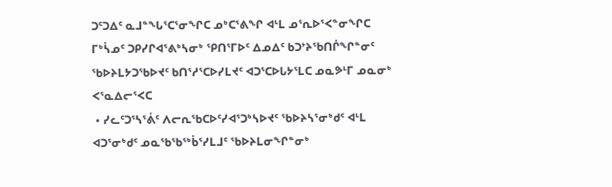ᑐᑦᑐᐃᑦ ᓇᒧᓐᖓᕐᑕᕐᓂᖏᑕ ᓄᒃᑕᕐᕕᖏ ᐊᒻᒪ ᓄᕐᕆᐅᕐᐸᓐᓂᖏᑕ ᒥᒃᓵᓄᑦ ᑐᑭᓯᒋᐊᕐᕕᒃᓴᓂᒃ ᕿᑎᕐᒥᐅᑦ ᐃᓄᐃᑦ ᑲᑐᔾᔨᖃᑎᒌᖏᓐᓂᑦ ᖃᐅᔨᒪᔭᑐᖃᐅᔪᑦ ᑲᑎᕐᓱᕐᑕᐅᓯᒪᔪᑦ ᐊᑐᕐᑕᐅᒐᔭᕐᒪᑕ ᓄᓇᕗᒻᒥ ᓄᓇᓂᒃ ᐸᕐᓇᐃᓕᕐᐸᑕ
 • ᓯᓚᑦᑐᕐᓴᕐᕖᑦ ᐱᓕᕆᖃᑕᐅᑦᓯᐊᕐᑐᒃᓴᐅᔪᑦ ᖃᐅᔨᓴᕐᓂᒃᑯᑦ ᐊᒻᒪ ᐊᑐᕐᓂᒃᑯᑦ ᓄᓇᖃᖃᖅᑳᕐᓯᒪᒧᑦ ᖃᐅᔨᒪᓂᖏᓐᓂᒃ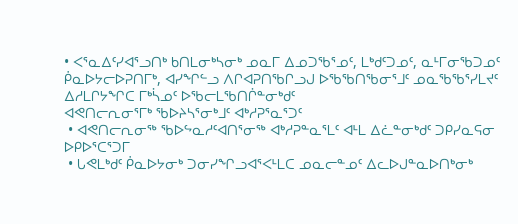• ᐸᕐᓇᐃᑦᓯᐊᕐᓗᑎᒃ ᑲᑎᒪᓂᒃᓴᓂᒃ ᓄᓇᒥ ᐃᓄᑐᖃᕐᓄᑦ, ᒪᒃᑯᑦᑐᓄᑦ, ᓇᒻᒥᓂᖃᑐᓄᑦ ᑮᓇᐅᔭᓕᐅᕈᑎᒥᒃ, ᐊᓯᖏᓪᓗ ᐱᒋᐊᕈᑎᖃᒋᓗᒍ ᐅᖃᖃᑎᖃᓂᕐᒧᑦ ᓄᓇᖃᖃᕐᓯᒪᔪᑦ ᐃᓱᒪᒋᔭᖏᑕ ᒥᒃᓵᓄᑦ ᐅᖃᓕᒪᖃᑎᒌᓐᓂᒃᑯᑦ
ᐊᕙᑎᓕᕆᓂᕐᒥᒃ ᖃᐅᔨᓴᕐᓂᒃᒧᑦ ᐊᒃᓱᕈᕐᓇᕐᑐᑦ
 • ᐊᕙᑎᓕᕆᓂᖅ ᖃᐅᖦᓇᓱᑦᐊᑎᕐᓂᖅ ᐊᒃᓱᕈᓐᓇᕐᒪᑦ ᐊᒻᒪ ᐃᓛᓐᓂᒃᑯᑦ ᑐᑭᓯᓇᕋᓂ ᐅᑭᐅᕐᑕᕐᑐᒥ
 • ᒐᕙᒪᒃᑯᑦ ᑮᓇᐅᔭᓂᒃ ᑐᓂᓯᖏᓗᐊᕐᐸᒻᒪᑕ ᓄᓇᓕᓐᓄᑦ ᐃᓚᐅᒍᓐᓇᐅᑎᒃᓂᒃ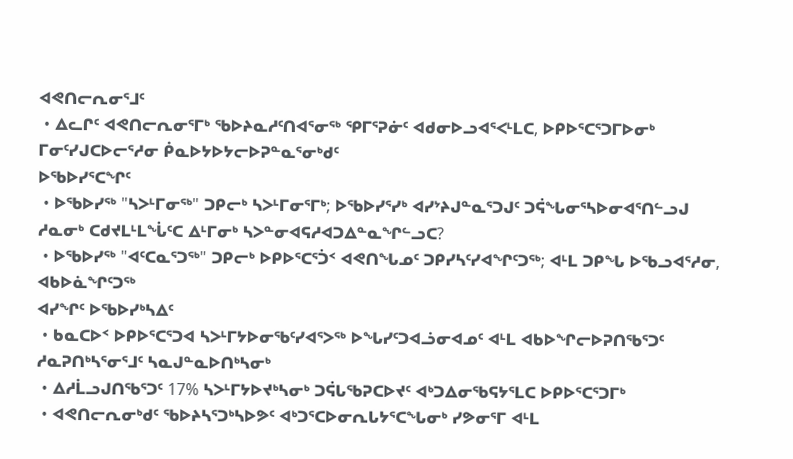ᐊᕙᑎᓕᕆᓂᕐᒧᑦ
 • ᐃᓚᒋᑦ ᐊᕙᑎᓕᕆᓂᕐᒥᒃ ᖃᐅᔨᓇᓱᑦᑎᐊᕐᓂᖅ ᕿᒥᕐᕈᓃᑦ ᐊᑯᓂᐅᓗᐊᕐᐸᒻᒪᑕ, ᐅᑭᐅᕐᑕᕐᑐᒥᐅᓂᒃ ᒥᓂᑦᓯᒍᑕᐅᓕᕐᓱᓂ ᑮᓇᐅᔭᐅᔭᓕᐅᕈᓐᓇᕐᓂᒃᑯᑦ
ᐅᖃᐅᓯᕐᑕᖏᑦ
 • ᐅᖃᐅᓯᖅ "ᓴᐳᒻᒥᓂᖅ" ᑐᑭᓕᒃ ᓴᐳᒻᒥᓂᕐᒥᒃ; ᐅᖃᐅᓯᕐᓯᒃ ᐊᓯᔾᔨᒍᓐᓇᕐᑐᒍᑦ ᑐᕌᖓᓂᕐᓴᐅᓂᐊᕐᑎᓪᓗᒍ ᓱᓇᓂᒃ ᑕᑯᔪᒪᒻᒪᖔᑦᑕ ᐃᒻᒥᓂᒃ ᓴᐳᓐᓂᐊᕋᓱᐊᑐᐃᓐᓇᖏᓪᓗᑕ?
 • ᐅᖃᐅᓯᖅ "ᐊᑦᑕᓇᕐᑐᖅ" ᑐᑭᓕᒃ ᐅᑭᐅᕐᑕᕐᑑᑉ ᐊᕙᑎᖓᓄᑦ ᑐᑭᓯᓴᑦᓯᐊᖏᑦᑐᖅ; ᐊᒻᒪ ᑐᑭᖓ ᐅᖃᓗᐊᕐᓱᓂ, ᐊᑲᐅᓈᖏᑦᑐᖅ
ᐊᓯᖏᑦ ᐅᖃᐅᓯᒃᓴᐃᑦ
 • ᑲᓇᑕᐅᑉ ᐅᑭᐅᕐᑕᕐᑐᐊ ᓴᐳᒻᒥᔭᐅᓂᖃᑦᓯᐊᕐᐳᖅ ᐅᖓᓯᑦᑐᐊᓘᓂᐊᓄᑦ ᐊᒻᒪ ᐊᑲᐅᖏᓕᐅᕈᑎᖃᕐᑐᑦ ᓱᓇᕈᑎᒃᓴᕐᓂᕐᒧᑦ ᓴᓇᒍᓐᓇᐅᑎᒃᓴᓂᒃ
 • ᐃᓱᒫᓗᒍᑎᖃᕐᑐᑦ 17% ᓴᐳᒻᒥᔭᐅᔪᒃᓴᓂᒃ ᑐᕌᒐᖃᕈᑕᐅᔪᑦ ᐊᒃᑐᐃᓂᖃᕋᔭᕐᒪᑕ ᐅᑭᐅᕐᑕᕐᑐᒥᒃ
 • ᐊᕙᑎᓕᕆᓂᒃᑯᑦ ᖃᐅᔨᓴᕐᑐᒃᓴᐅᕗᑦ ᐊᒃᑐᕐᑕᐅᓂᕆᒐᔭᕐᑕᖓᓂᒃ ᓯᕗᓂᕐᒥ ᐊᒻᒪ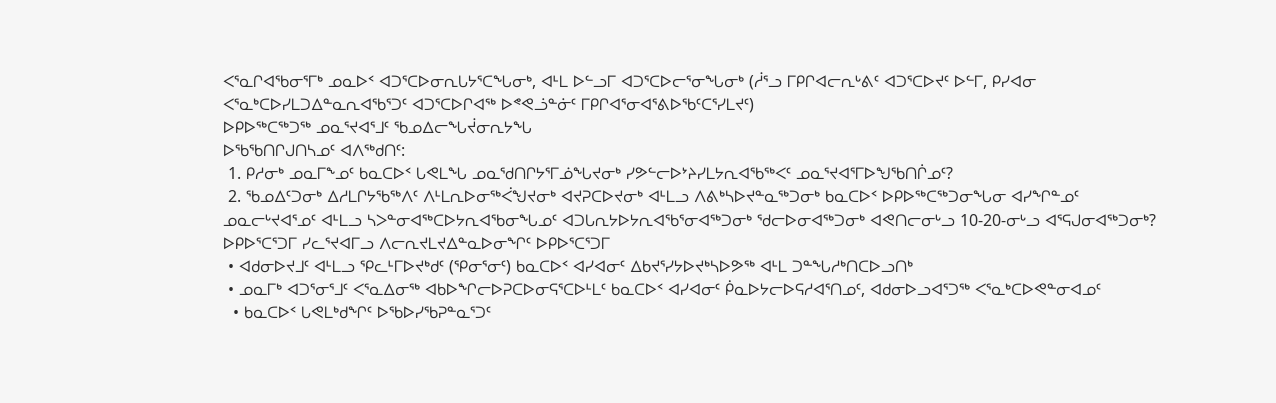ᐸᕐᓇᒋᐊᖃᓂᕐᒥᒃ ᓄᓇᐅᑉ ᐊᑐᕐᑕᐅᓂᕆᒐᔭᕐᑕᖓᓂᒃ, ᐊᒻᒪ ᐅᓪᓗᒥ ᐊᑐᕐᑕᐅᓕᕐᓂᖓᓂᒃ (ᓲᕐᓗ ᒥᑭᒋᐊᓕᕆᒡᕕᑦ ᐊᑐᕐᑕᐅᔪᑦ ᐅᓪᒥ, ᑭᓯᐊᓂ ᐸᕐᓇᒃᑕᐅᓯᒪᑐᐃᓐᓇᕆᐊᖃᕐᑐᑦ ᐊᑐᕐᑕᐅᒋᐊᖅ ᐅᕝᕙᓘᓐᓃᑦ ᒥᑭᒋᐊᕐᓂᐊᕐᕕᐅᖃᑦᑕᕐᓯᒪᔪᑦ)
ᐅᑭᐅᖅᑕᖅᑐᖅ ᓄᓇᕐᔪᐊᕐᒧᑦ ᖃᓄᐃᓕᖓᔫᓂᕆᔭᖓ
ᐅᖃᖃᑎᒋᒍᑎᓴᓄᑦ ᐊᐱᖅᑯᑎᑦ:
 1. ᑭᓱᓂᒃ ᓄᓇᒥᖕᓄᑦ ᑲᓇᑕᐅᑉ ᒐᕙᒪᖓ ᓄᓇᖁᑎᒋᔭᕐᒥᓅᖓᔪᓂᒃ ᓯᕗᓪᓕᐅᔾᔨᓯᒪᔭᕆᐊᖃᖅᐸᑦ ᓄᓇᕐᔪᐊᕐᒥᐅᖑᖃᑎᒌᓄᑦ?
 2. ᖃᓄᐃᑦᑐᓂᒃ ᐃᓱᒪᒋᔭᖃᖅᐱᑦ ᐱᒻᒪᕆᐅᓂᖅᐹᖑᔪᓂᒃ ᐊᔪᕈᑕᐅᔪᓂᒃ ᐊᒻᒪᓗ ᐱᕕᒃᓴᐅᔪᓐᓇᖅᑐᓂᒃ ᑲᓇᑕᐅᑉ ᐅᑭᐅᖅᑕᖅᑐᓂᖓᓂ ᐊᓯᖏᓐᓄᑦ ᓄᓇᓕᒡᔪᐊᕐᓄᑦ ᐊᒻᒪᓗ ᓴᐳᓐᓂᐊᖅᑕᐅᔭᕆᐊᖃᓂᖓᓄᑦ ᐊᑐᒐᕆᔭᐅᔭᕆᐊᖃᕐᓂᐊᖅᑐᓂᒃ ᖁᓕᐅᓂᐊᖅᑐᓂᒃ ᐊᕙᑎᓕᓂᒡᓗ 10-20-ᓂᒡᓗ ᐊᕐᕋᒍᓂᐊᖅᑐᓂᒃ?
ᐅᑭᐅᕐᑕᕐᑐᒥ ᓯᓚᕐᔪᐊᒥᓗ ᐱᓕᕆᔪᒪᔪᐃᓐᓇᐅᓂᖏᑦ ᐅᑭᐅᕐᑕᕐᑐᒥ
 • ᐊᑯᓂᐅᔪᒧᑦ ᐊᒻᒪᓗ ᕿᓚᒻᒥᐅᔪᒃᑯᑦ (ᕿᓂᕐᓂᑦ) ᑲᓇᑕᐅᑉ ᐊᓯᐊᓂᑦ ᐃᑲᔪᕐᓯᔭᐅᔪᒃᓴᐅᕗᖅ ᐊᒻᒪ ᑐᓐᖓᓱᒃᑎᑕᐅᓗᑎᒃ
 • ᓄᓇᒥᒃ ᐊᑐᕐᓂᕐᒧᑦ ᐸᕐᓇᐃᓂᖅ ᐊᑲᐅᖏᓕᐅᕈᑕᐅᓂᕋᕐᑕᐅᒻᒪᑦ ᑲᓇᑕᐅᑉ ᐊᓯᐊᓂᑦ ᑮᓇᐅᔭᓕᐅᕋᓱᐊᕐᑎᓄᑦ, ᐊᑯᓂᐅᓗᐊᕐᑐᖅ ᐸᕐᓇᒃᑕᐅᕙᓐᓂᐊᓄᑦ
  • ᑲᓇᑕᐅᑉ ᒐᕙᒪᒃᑯᖏᑦ ᐅᖃᐅᓯᖃᕈᓐᓇᕐᑐᑦ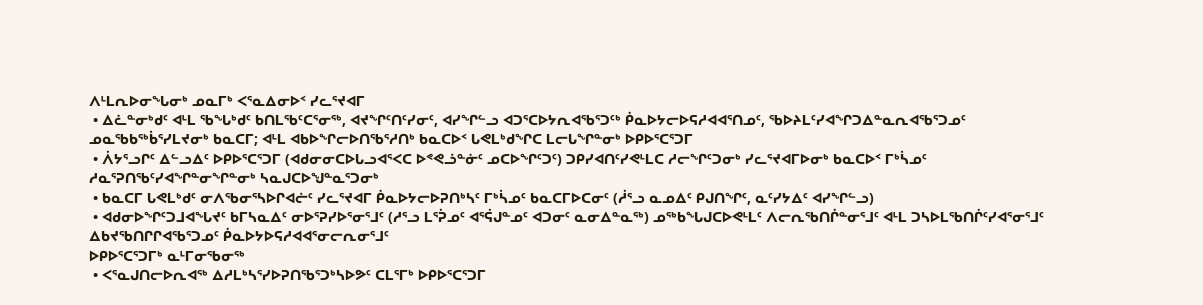ᐱᒻᒪᕆᐅᓂᖓᓂᒃ ᓄᓇᒥᒃ ᐸᕐᓇᐃᓂᐅᑉ ᓯᓚᕐᔪᐊᒥ
 • ᐃᓛᓐᓂᒃᑯᑦ ᐊᒻᒪ ᖃᖓᒃᑯᑦ ᑲᑎᒪᖃᑦᑕᕐᓂᖅ, ᐊᔪᖏᑦᑎᑦᓯᓂᑦ, ᐊᓯᖏᓪᓗ ᐊᑐᕐᑕᐅᔭᕆᐊᖃᕐᑐᑦᒃ ᑮᓇᐅᔭᓕᐅᕋᓱᐊᐊᕐᑎᓄᑦ, ᖃᐅᔨᒪᑦᓯᐊᖏᑐᐃᓐᓇᕆᐊᖃᕐᑐᓄᑦ ᓄᓇᖃᑲᖅᑳᕐᓯᒪᔪᓂᒃ ᑲᓇᑕᒥ; ᐊᒻᒪ ᐊᑲᐅᖏᓕᐅᑎᖃᕐᓱᑎᒃ ᑲᓇᑕᐅᑉ ᒐᕙᒪᒃᑯᖏᑕ ᒪᓕᒐᖏᓐᓂᒃ ᐅᑭᐅᕐᑕᕐᑐᒥ
 • ᐲᔭᕐᓗᒋᑦ ᐃᓪᓗᐃᑦ ᐅᑭᐅᕐᑕᕐᑐᒥ (ᐊᑯᓂᓂᑕᐅᒐᓗᐊᕐᐸᑕ ᐅᕝᕙᓘᓐᓃᑦ ᓄᑕᐅᖏᑦᑐᑦ) ᑐᑭᓯᐊᑎᑦᓯᕙᒻᒪᑕ ᓱᓕᖏᑦᑐᓂᒃ ᓯᓚᕐᔪᐊᒥᐅᓂᒃ ᑲᓇᑕᐅᑉ ᒥᒃᓵᓄᑦ ᓱᓇᕐᕈᑎᖃᑦᓯᐊᖏᓐᓂᖏᓐᓂᒃ ᓴᓇᒍᑕᐅᖑᓐᓇᕐᑐᓂᒃ
 • ᑲᓇᑕᒥ ᒐᕙᒪᒃᑯᑦ ᓂᐱᖃᓂᕐᓴᐅᒋᐊᓖᑦ ᓯᓚᕐᔪᐊᒥ ᑮᓇᐅᔭᓕᐅᕈᑎᒃᓴᑦ ᒥᒃᓵᓄᑦ ᑲᓇᑕᒥᐅᑕᓂᑦ (ᓲᕐᓗ ᓇᓄᐃᑦ ᑭᒍᑎᖏᑦ, ᓇᑦᓯᔭᐃᑦ ᐊᓯᖏᓪᓗ)
 • ᐊᑯᓂᐅᖏᑦᑐᒧᐊᖓᔪᑦ ᑲᒥᓴᓇᐃᑦ ᓂᐅᕐᕈᓯᐅᕐᓂᕐᒧᑦ (ᓱᕐᓗ ᒪᕐᕉᓄᑦ ᐊᕐᕌᒍᓐᓄᑦ ᐊᑐᓂᑦ ᓇᓂᐃᓐᓇᖅ) ᓄᖅᑲᖓᒍᑕᐅᕙᒻᒪᑦ ᐱᓕᕆᖃᑎᒌᓐᓂᕐᒧᑦ ᐊᒻᒪ ᑐᓴᐅᒪᖃᑎᒌᑦᓯᐊᕐᓂᕐᒧᑦ ᐃᑲᔪᖃᑎᒋᒋᐊᖃᕐᑐᓄᑦ ᑮᓇᐅᔭᐅᕋᓱᐊᐊᕐᓂᓕᕆᓂᕐᒧᑦ
ᐅᑭᐅᕐᑕᕐᑐᒥᒃ ᓇᒻᒥᓂᖃᓂᖅ
 • ᐸᕐᓇᒍᑎᓕᐅᕆᐊᖅ ᐃᓱᒪᒃᓴᕐᓯᐅᕈᑎᖃᕐᑐᒃᓴᐅᕗᑦ ᑕᒪᕐᒥᒃ ᐅᑭᐅᕐᑕᕐᑐᒥ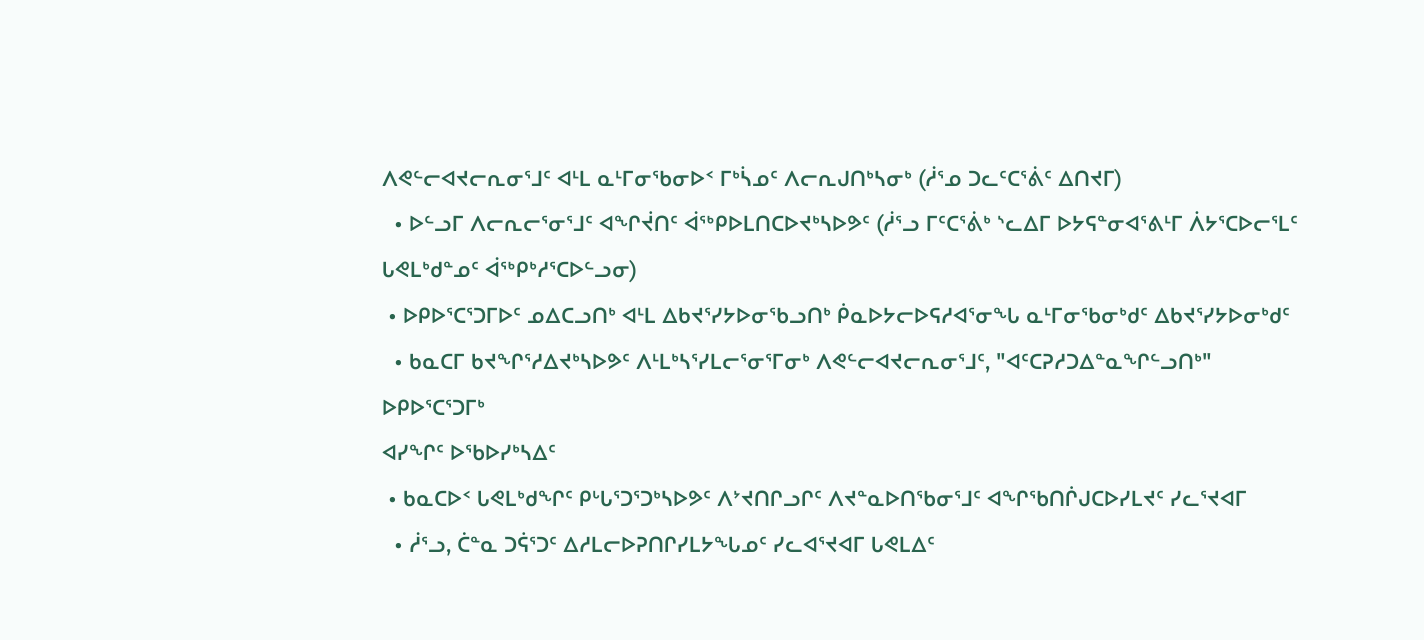ᐱᕙᓪᓕᐊᔪᓕᕆᓂᕐᒧᑦ ᐊᒻᒪ ᓇᒻᒥᓂᖃᓂᐅᑉ ᒥᒃᓵᓄᑦ ᐱᓕᕆᒍᑎᒃᓴᓂᒃ (ᓲᕐᓄ ᑐᓚᑦᑕᕐᕖᑦ ᐃᑎᔪᒥ)
  • ᐅᓪᓗᒥ ᐱᓕᕆᓕᕐᓂᕐᒧᑦ ᐊᖏᔫᑎᑦ ᐋᖅᑭᐅᒪᑎᑕᐅᔪᒃᓴᐅᕗᑦ (ᓲᕐᓗ ᒥᑦᑕᕐᕖᒃ ᔅᓚᐃᒥ ᐅᔭᕋᓐᓂᐊᕐᕕᒻᒥ ᐲᔭᕐᑕᐅᓕᕐᒪᑦ ᒐᕙᒪᒃᑯᓐᓄᑦ ᐋᖅᑭᒃᓱᕐᑕᐅᓪᓗᓂ)
 • ᐅᑭᐅᕐᑕᕐᑐᒥᐅᑦ ᓄᐃᑕᓗᑎᒃ ᐊᒻᒪ ᐃᑲᔪᕐᓯᔭᐅᓂᖃᓗᑎᒃ ᑮᓇᐅᔭᓕᐅᕋᓱᐊᕐᓂᖓ ᓇᒻᒥᓂᖃᓂᒃᑯᑦ ᐃᑲᔪᕐᓯᔭᐅᓂᒃᑯᑦ
  • ᑲᓇᑕᒥ ᑲᔪᖏᕐᓱᐃᔪᒃᓴᐅᕗᑦ ᐱᒻᒪᒃᓴᕐᓯᒪᓕᕐᓂᕐᒥᓂᒃ ᐱᕙᓪᓕᐊᔪᓕᕆᓂᕐᒧᑦ, "ᐊᑦᑕᕈᓱᑐᐃᓐᓇᖏᓪᓗᑎᒃ" ᐅᑭᐅᕐᑕᕐᑐᒥᒃ
ᐊᓯᖏᑦ ᐅᖃᐅᓯᒃᓴᐃᑦ
 • ᑲᓇᑕᐅᑉ ᒐᕙᒪᒃᑯᖏᑦ ᑭᒡᒐᕐᑐᕐᑐᒃᓴᐅᕗᑦ ᐱᔾᔪᑎᒋᓗᒋᑦ ᐱᔪᓐᓇᐅᑎᖃᓂᕐᒧᑦ ᐊᖏᖃᑎᒌᒍᑕᐅᓯᒪᔪᑦ ᓯᓚᕐᔪᐊᒥ
  • ᓲᕐᓗ, ᑖᓐᓇ ᑐᕌᕐᑐᑦ ᐃᓱᒪᓕᐅᕈᑎᒋᓯᒪᔭᖓᓄᑦ ᓯᓚᐊᕐᔪᐊᒥ ᒐᕙᒪᐃᑦ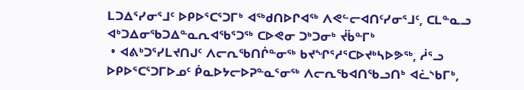ᒪᑐᐃᕐᓯᓂᕐᒧᑦ ᐅᑭᐅᕐᑕᕐᑐᒥᒃ ᐊᖅᑯᑎᐅᒋᐊᖅ ᐱᕙᓪᓕᐊᑎᑦᓯᓂᕐᒧᑦ, ᑕᒪᓐᓇᓗ ᐊᒃᑐᐃᓂᖃᑐᐃᓐᓇᕆᐊᖃᕐᑐᖅ ᑕᐅᕙᓂ ᑐᒃᑐᓂᒃ ᔫᑳᓐᒥᒃ
 • ᐊᕕᒃᑐᕐᓯᒪᔪᑎᒍᑦ ᐱᓕᕆᖃᑎᒌᓐᓂᖅ ᑲᔪᖏᕐᓱᕐᑕᐅᔪᒃᓴᐅᕗᖅ, ᓲᕐᓗ ᐅᑭᐅᕐᑕᕐᑐᒥᐅᓄᑦ ᑮᓇᐅᔭᓕᐅᕈᓐᓇᕐᓂᖅ ᐱᓕᕆᖃᐊᑎᖃᓗᑎᒃ ᐊᓛᔅᑲᒥᒃ,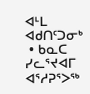ᐊᒻᒪ ᐊᑯᑎᑦᑐᓂᒃ
 • ᑲᓇᑕ ᓯᓚᕐᔪᐊᒥ ᐊᕐᓱᕈᕐᐳᖅ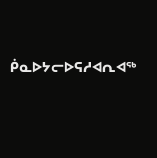ᑮᓇᐅᔭᓕᐅᕋᓱᐊᕆᐊᖅ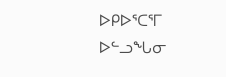ᐅᑭᐅᕐᑕᕐᒥ
ᐅᓪᓗᖓᓂ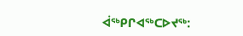ᐋᖅᑭᒋᐊᖅᑕᐅᔪᖅ: